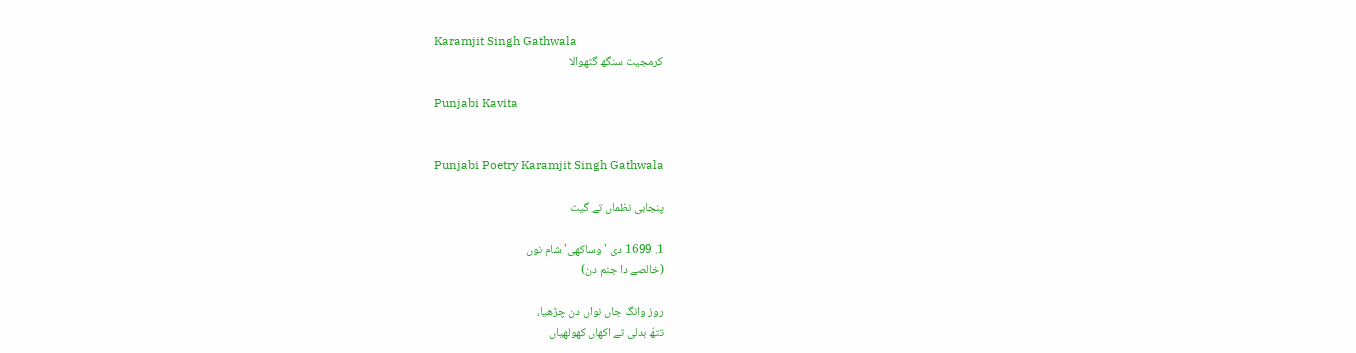Karamjit Singh Gathwala
کرمجیت سنگھ گٹھوالا

Punjabi Kavita


Punjabi Poetry Karamjit Singh Gathwala

پنجابی نظماں تے گیت

1. 1699 دی 'وساکھی' شام نوں
(خالصے دا جنم دن)

روز وانگ جاں نواں دن چڑھیا،
تتھّ بدلی تے اکھاں کھولھیاں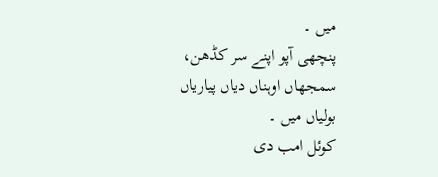میں ۔
پنچھی آپو اپنے سر کڈھن،
سمجھاں اوہناں دیاں پیاریاں بولیاں میں ۔
کوئل امب دی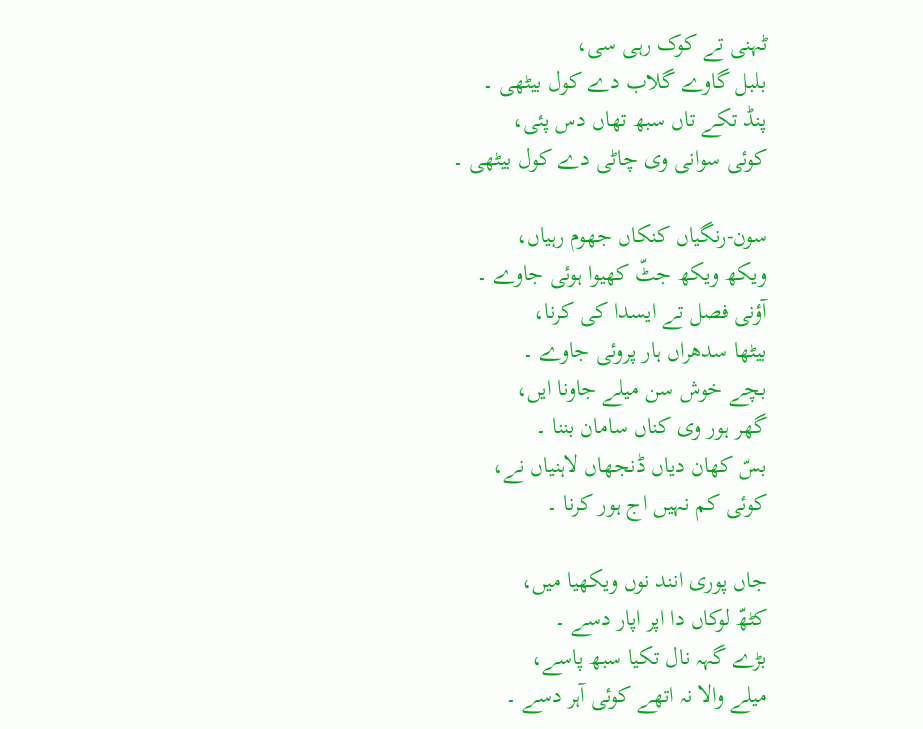ٹہنی تے کوک رہی سی،
بلبل گاوے گلاب دے کول بیٹھی ۔
پنڈ تکے تاں سبھ تھاں دس پئی،
کوئی سوانی وی چاٹی دے کول بیٹھی ۔

سون-رنگیاں کنکاں جھوم رہیاں،
ویکھ ویکھ جٹّ کھیوا ہوئی جاوے ۔
آؤنی فصل تے ایسدا کی کرنا،
بیٹھا سدھراں ہار پروئی جاوے ۔
بچے خوش سن میلے جاونا ایں،
گھر ہور وی کناں سامان بننا ۔
بسّ کھان دیاں ڈنجھاں لاہنیاں نے،
کوئی کم نہیں اج ہور کرنا ۔

جاں پوری انند نوں ویکھیا میں،
کٹھّ لوکاں دا اپر اپار دسے ۔
بڑے گہہ نال تکیا سبھ پاسے،
میلے والا نہ اتھے کوئی آہر دسے ۔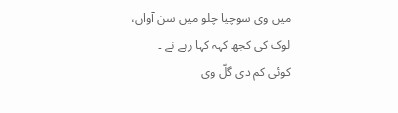میں وی سوچیا چلو میں سن آواں،
لوک کی کجھ کہہ کہا رہے نے ۔
کوئی کم دی گلّ وی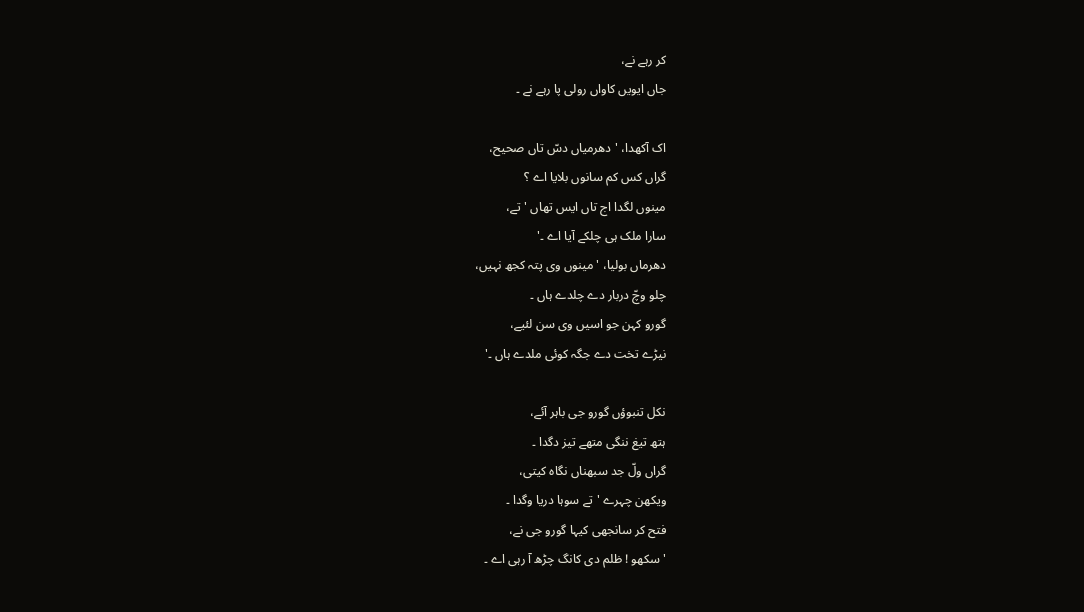کر رہے نے،
جاں ایویں کاواں رولی پا رہے نے ۔

اک آکھدا، 'دھرمیاں دسّ تاں صحیح،
گراں کس کم سانوں بلایا اے ؟
مینوں لگدا اج تاں ایس تھاں 'تے،
سارا ملک ہی چلکے آیا اے ۔'
دھرماں بولیا، 'مینوں وی پتہ کجھ نہیں،
چلو وچّ دربار دے چلدے ہاں ۔
گورو کہن جو اسیں وی سن لئیے،
نیڑے تخت دے جگہ کوئی ملدے ہاں ۔'

نکل تنبوؤں گورو جی باہر آئے،
ہتھ تیغ ننگی متھے تیز دگدا ۔
گراں ولّ جد سبھناں نگاہ کیتی،
ویکھن چہرے 'تے سوہا دریا وگدا ۔
فتح کر سانجھی کیہا گورو جی نے،
'سکھو ! ظلم دی کانگ چڑھ آ رہی اے ۔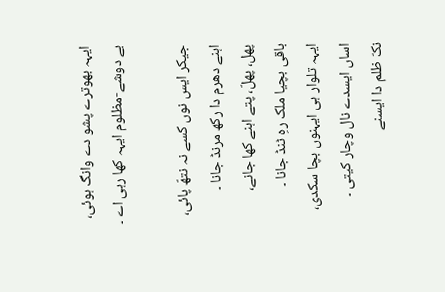ایہہ بھوترے پشو دے وانگ ہوئی،
بے دوشے-مظلوم ایہہ کھا رہی اے ۔

جیکر ایس نوں کسے نہ نتھّ پائی،
اہنے دھرم دا رکھ مرنڈ جانا ۔
پھل، پھلّ، پتے اہنے کھا جانے،
باقی بچیا ملک رہِ ٹنڈ جانا ۔
ایہہ تلوار ہی ایہنوں بچا سکدی،
اساں ایسدے نال وچار کیتی ۔
نکّ ظلم دا ایسنے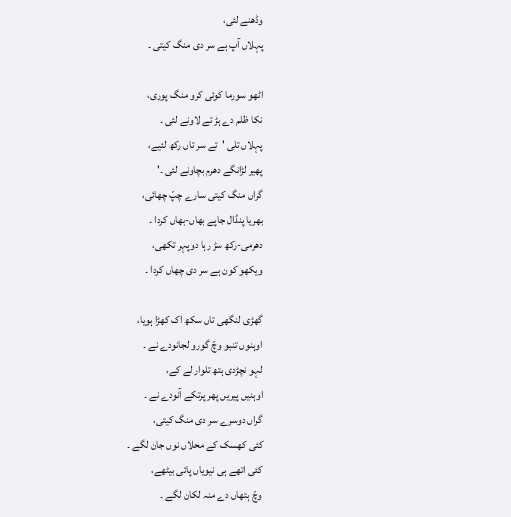وڈھنے لئی،
پہلاں آپ ہے سر دی منگ کیتی ۔

اٹھو سورما کوئی کرو منگ پوری،
نکا ظلم دے ہڑ تے لاونے لئی ۔
پہلاں تلی 'تے سر تاں رکھ لئیے،
پھیر لڑانگے دھرم بچاونے لئی ۔'
گراں منگ کیتی سارے چپّ چھائی،
بھریا پنڈال جاپے بھاں-بھاں کردا ۔
دھرمی-رکھ سڑ رہا دوپہر تکھی،
ویکھو کون ہے سر دی چھاں کردا ۔

گھڑی لنگھی تاں سکھ اک کھڑا ہویا،
اوہنوں تنبو وچّ گورو لجانودے نے ۔
لہو نچڑدی ہتھ تلوار لے کے،
اوہنیں پیریں پھر پرتکے آنودے نے ۔
گراں دوسرے سر دی منگ کیتی،
کئی کھسک کے محلاں نوں جان لگے ۔
کئی اتھے ہی نیویاں پائی بیٹھے،
وچّ ہتھاں دے منہ لکان لگے ۔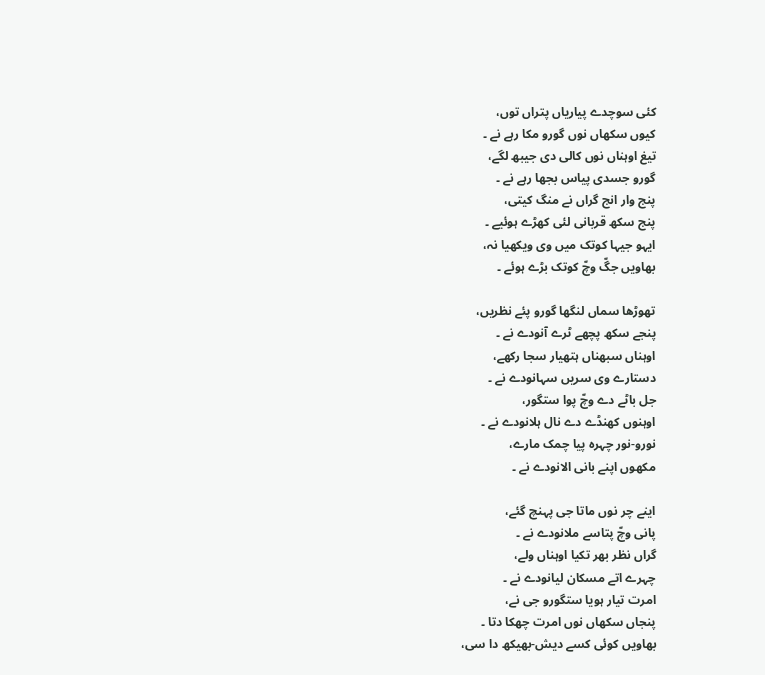کئی سوچدے پیاریاں پتراں توں،
کیوں سکھاں نوں گورو مکا رہے نے ۔
تیغ اوہناں نوں کالی دی جیبھ لگے،
گورو جسدی پیاس بجھا رہے نے ۔
پنج وار انج گراں نے منگ کیتی،
پنج سکھ قربانی لئی کھڑے ہوئیے ۔
ایہو جیہا کوتک میں وی ویکھیا نہ،
بھاویں جگّ وچّ کوتک بڑے ہوئے ۔

تھوڑھا سماں لنگھا گورو پئے نظریں،
پنجے سکھ پچھے ٹرے آنودے نے ۔
اوہناں سبھناں ہتھیار سجا رکھے،
دستارے وی سریں سہانودے نے ۔
جل باٹے دے وچّ پوا ستگور،
اوہنوں کھنڈے دے نال ہلانودے نے ۔
نورو-نور چہرہ پیا چمک مارے،
مکھوں اپنے بانی الانودے نے ۔

اینے چر نوں ماتا جی پہنچ گئے،
پانی وچّ پتاسے ملانودے نے ۔
گراں نظر بھر تکیا اوہناں ولے،
چہرے اتے مسکان لیانودے نے ۔
امرت تیار ہویا ستگورو جی نے،
پنجاں سکھاں نوں امرت چھکا دتا ۔
بھاویں کوئی کسے دیش-بھیکھ دا سی،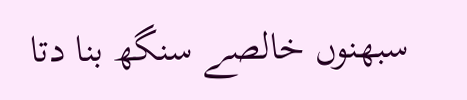سبھنوں خالصے سنگھ بنا دتا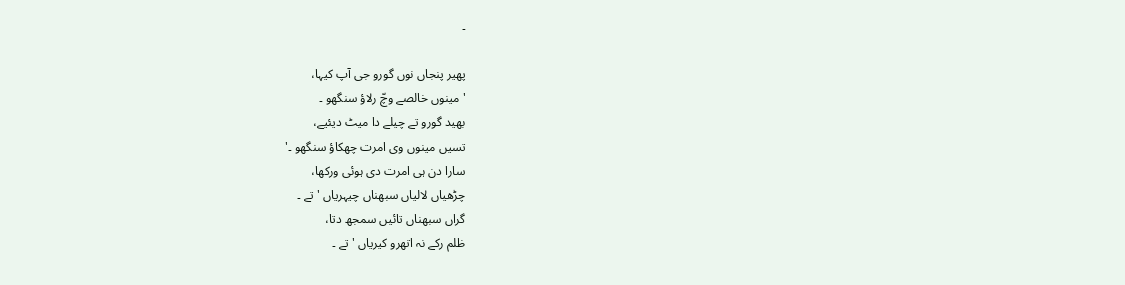۔

پھیر پنجاں نوں گورو جی آپ کیہا،
'مینوں خالصے وچّ رلاؤ سنگھو ۔
بھید گورو تے چیلے دا میٹ دیئیے،
تسیں مینوں وی امرت چھکاؤ سنگھو ۔'
سارا دن ہی امرت دی ہوئی ورکھا،
چڑھیاں لالیاں سبھناں چیہریاں 'تے ۔
گراں سبھناں تائیں سمجھ دتا،
ظلم رکے نہ اتھرو کیریاں 'تے ۔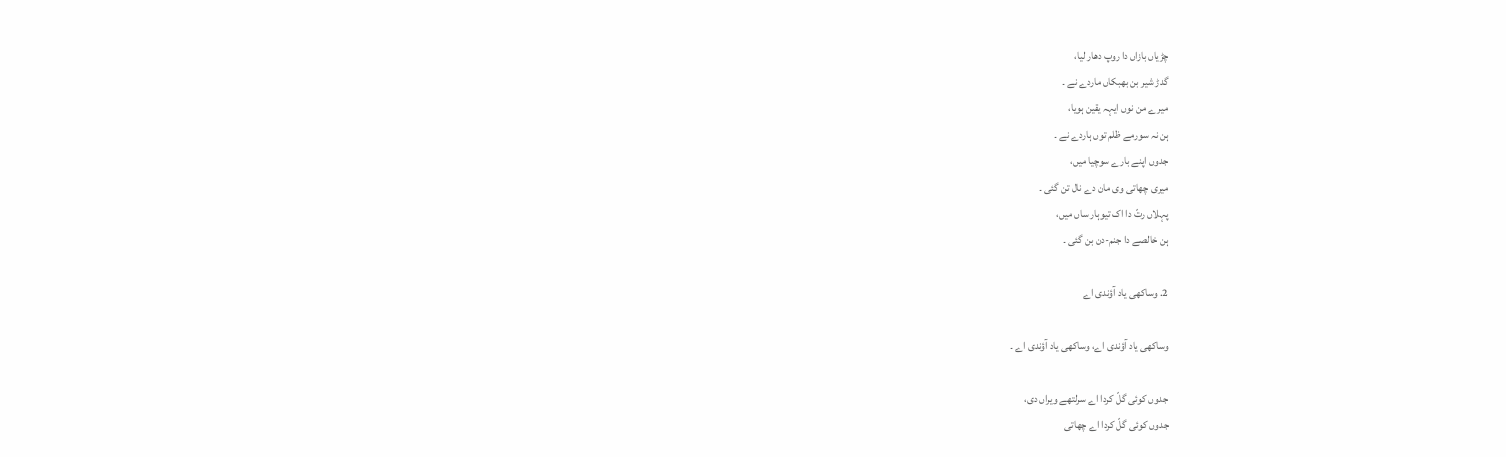چڑیاں بازاں دا روپ دھار لیا،
گدڑ شیر بن بھبکاں ماردے نے ۔
میرے من نوں ایہہ یقین ہویا،
ہن نہ سورمے ظلم توں ہاردے نے ۔
جدوں اپنے بارے سوچیا میں،
میری چھاتی وی مان دے نال تن گئی ۔
پہلاں رتّ دا اک تیوہار ساں میں،
ہن خالصے دا جنم-دن بن گئی ۔

2. وساکھی یاد آؤندی اے

وساکھی یاد آؤندی اے، وساکھی یاد آؤندی اے ۔

جدوں کوئی گلّ کردا اے سرلتھے ویراں دی،
جدوں کوئی گلّ کردا اے چھاتی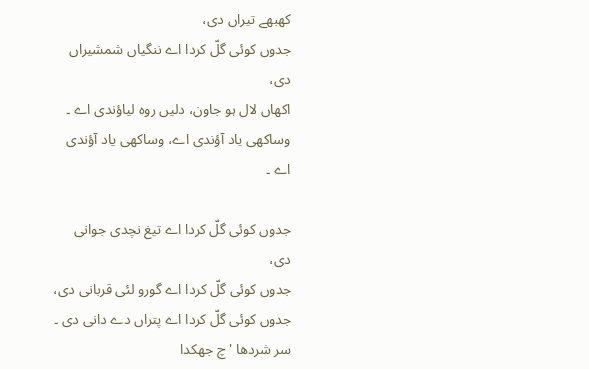کھبھے تیراں دی،
جدوں کوئی گلّ کردا اے ننگیاں شمشیراں دی،
اکھاں لال ہو جاون، دلیں روہ لیاؤندی اے ۔
وساکھی یاد آؤندی اے، وساکھی یاد آؤندی اے ۔

جدوں کوئی گلّ کردا اے تیغ نچدی جوانی دی،
جدوں کوئی گلّ کردا اے گورو لئی قربانی دی،
جدوں کوئی گلّ کردا اے پتراں دے دانی دی ۔
سر شردھا 'چ جھکدا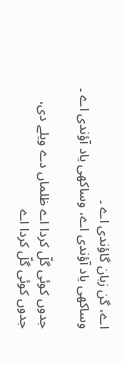اے، گن زبان گاؤندی اے ۔
وساکھی یاد آؤندی اے، وساکھی یاد آؤندی اے ۔

جدوں کوئی گلّ کردا اے ظلماں دے ویلے دی،
جدوں کوئی گلّ کردا اے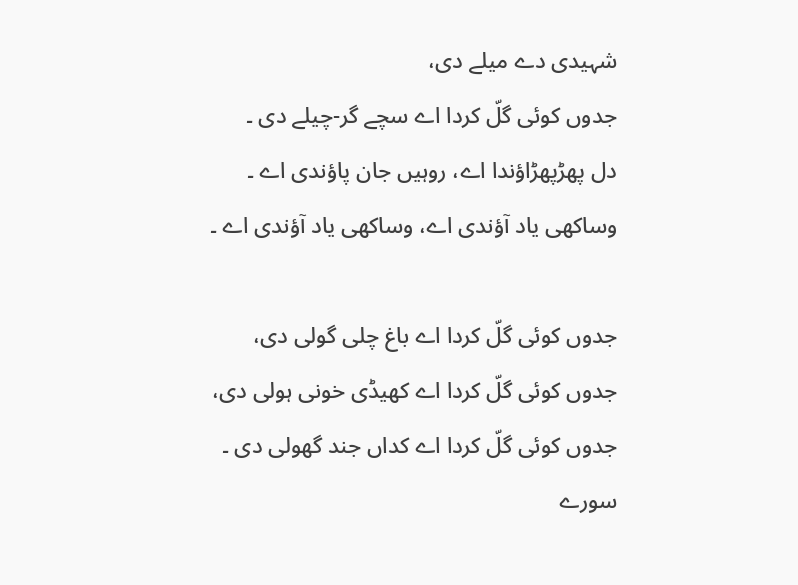شہیدی دے میلے دی،
جدوں کوئی گلّ کردا اے سچے گر-چیلے دی ۔
دل پھڑپھڑاؤندا اے، روہیں جان پاؤندی اے ۔
وساکھی یاد آؤندی اے، وساکھی یاد آؤندی اے ۔

جدوں کوئی گلّ کردا اے باغ چلی گولی دی،
جدوں کوئی گلّ کردا اے کھیڈی خونی ہولی دی،
جدوں کوئی گلّ کردا اے کداں جند گھولی دی ۔
سورے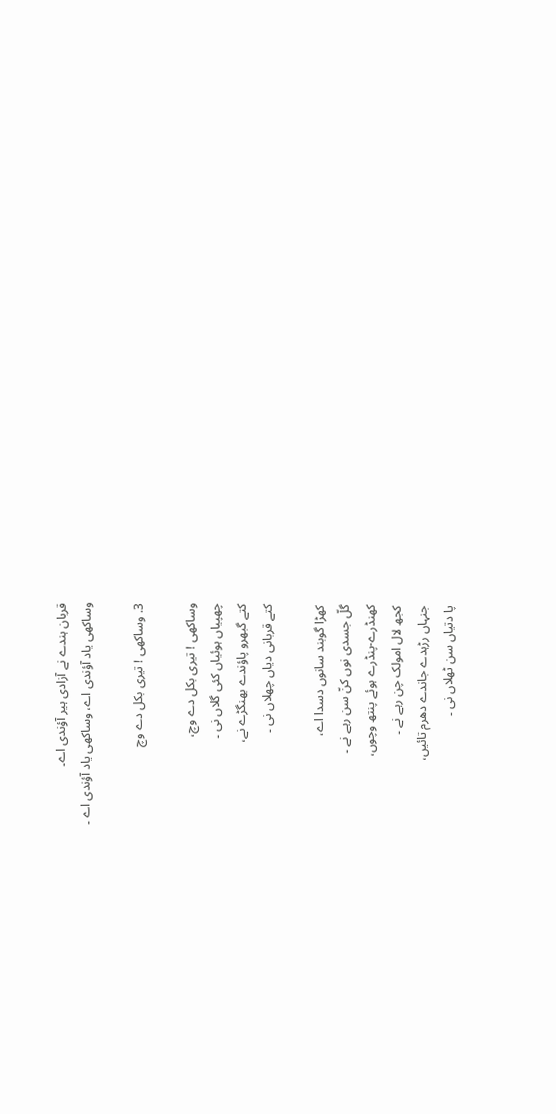قربان ہندے نے آزادی ہیر آؤندی اے۔
وساکھی یاد آؤندی اے، وساکھی یاد آؤندی اے ۔

3. وساکھی ! تیری بکل دے وچ

وساکھی ! تیری بکل دے وچ،
چھپیاں ہوئیاں کئی گلاں نی ۔
کتے گبھرو پاؤندے بھنگڑے نے،
کتے قربانی دیاں چھلاں نی ۔

کھڑا گوبند سانوں دسدا اے،
گلّ جسدی نوں کنّ سن رہے نے ۔
کھنڈرے-پنڈرے ہوئے پنتھ وچوں،
کجھ لال امولک چن رہے نے ۔
جنہاں رڑہدے جاندے دھرم تائیں،
پا دتیاں سن ٹھلاں نی ۔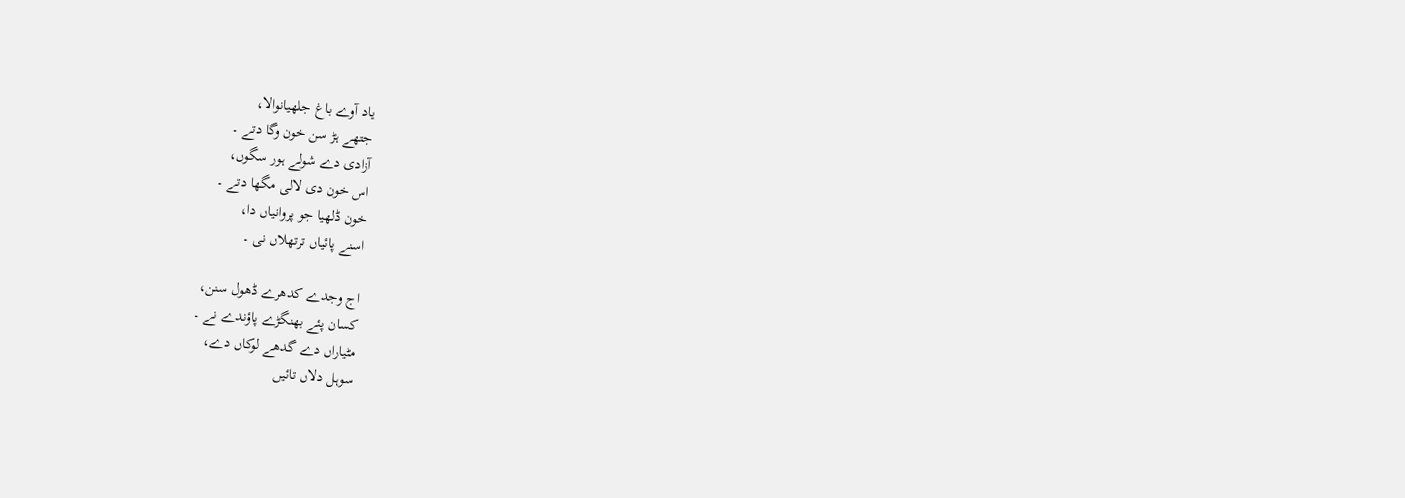یاد آوے باغ جلھیانوالا،
جتھے ہڑ سن خون وگا دتے ۔
آزادی دے شولے ہور سگوں،
اس خون دی لالی مگھا دتے ۔
خون ڈلھیا جو پروانیاں دا،
اسنے پائیاں ترتھلاں نی ۔

اج وجدے کدھرے ڈھول سنن،
کسان پئے بھنگڑے پاؤندے نے ۔
مٹیاراں دے گدھے لوکاں دے،
سوہل دلاں تائیں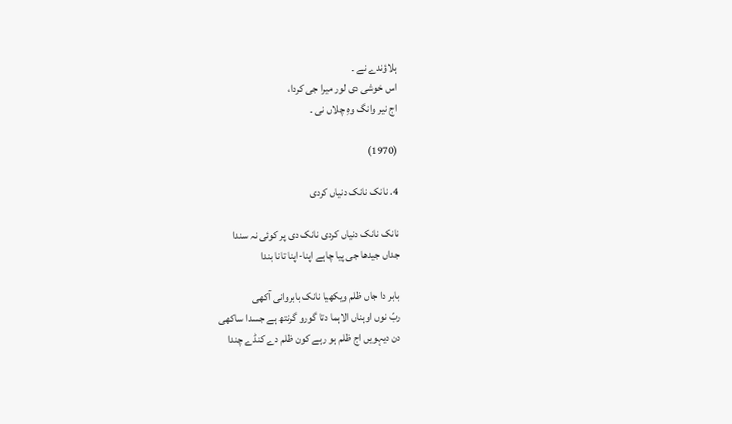ہلاؤندے نے ۔
اس خوشی دی لور میرا جی کردا،
اج نیر وانگ وہِ چلاں نی ۔

(1970)

4. نانک نانک دنیاں کردی

نانک نانک دنیاں کردی نانک دی پر کوئی نہ سندا
جداں جیدھا جی پیا چاہے اپنا-اپنا تانا بندا

بابر دا جاں ظلم ویکھیا نانک بابروانی آکھی
ربّ نوں اوہناں الاہما دتا گورو گرنتھ ہے جسدا ساکھی
دن دیہویں اج ظلم ہو رہے کون ظلم دے کنڈے چندا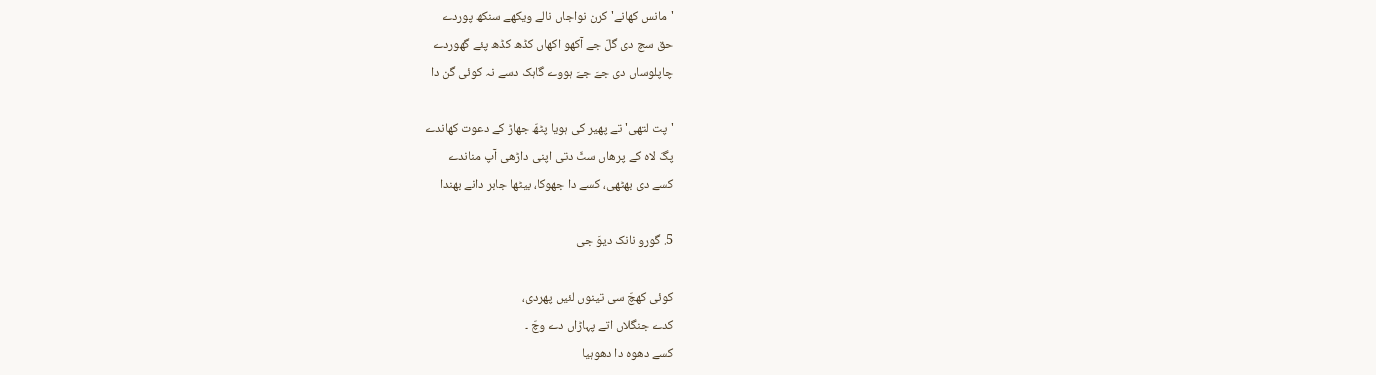'مانس کھانے' کرن نواجاں نالے ویکھے سنکھ پوردے
حق سچ دی گلّ جے آکھو اکھاں کڈھ کڈھ پئے گھوردے
چاپلوساں دی جےَ جےَ ہووے گاہک دسے نہ کوئی گن دا

'پت لتھی' تے پھیر کی ہویا پٹھّ جھاڑ کے دعوت کھاندے
پگّ لاہ کے پرھاں سٹّ دتی اپنی داڑھی آپ مناندے
کسے دی بھٹھی، کسے دا جھوکا، بیٹھا جابر دانے بھندا

5. گورو نانک دیوَ جی

کوئی کھچّ سی تینوں لئیں پھردی،
کدے جنگلاں اتے پہاڑاں دے وچّ ۔
کسے دھوہ دا دھوہیا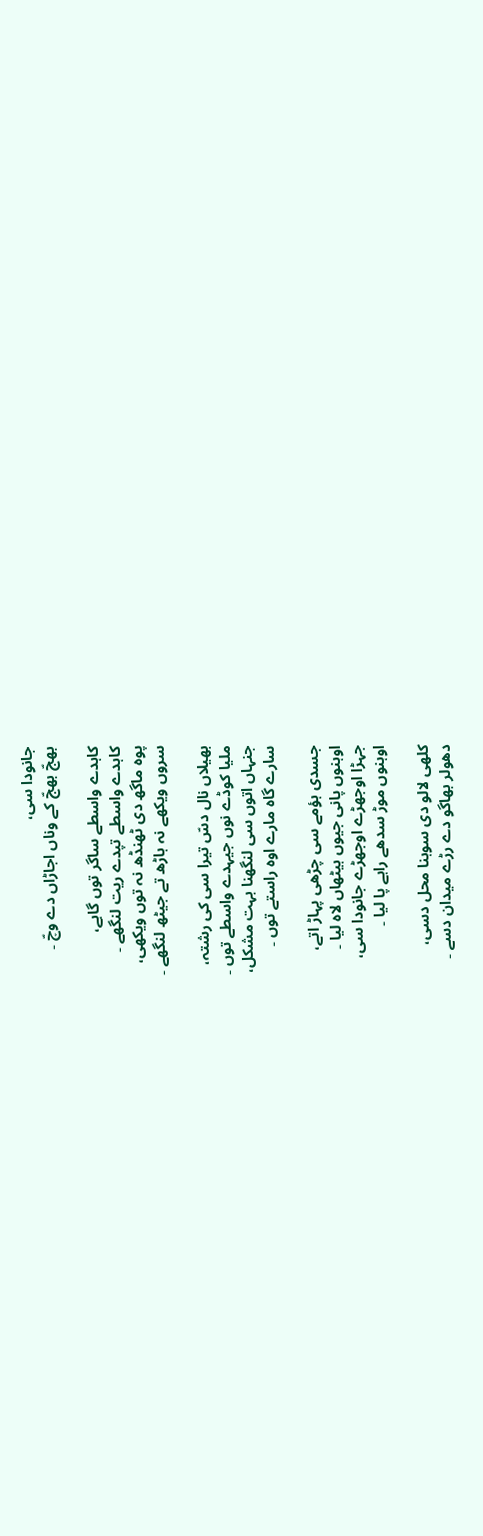جانودا سی،
بھجّ بھجّ کے وناں اجاڑاں دے وچّ ۔

کاہدے واسطے ساگر توں گاہے،
کاہدے واسطے تپدے ریت لنگھے ۔
پوہ ماگھ دی ٹھنڈھ نہ توں ویکھی،
سروں ویکھے نہ ہاڑھ تے جیٹھ لنگھے ۔

بھیلاں نال دسّ تیرا سی کی رشتہ،
ملیا کوڈے نوں جیہدے واسطے توں ۔
جنہاں اتوں سی لنگھنا بہت مشکل،
سارے گاہ مارے اوہ راستے توں ۔

جسدی ہؤمے سی چڑھی پہاڑ اتے،
اوہنوں پانی جیوں ہیٹھاں لاہ لیا ۔
جہڑا اوجھڑے اوجھڑے جانودا سی،
اوہنوں موڑ سدھے راہے پا لیا ۔

کلھی لالو دی سوہنا محل دسی،
دھولر بھاگو دے رڑے میدان دسے ۔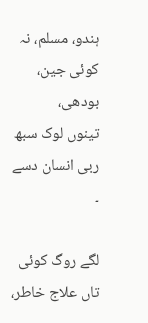ہندو، مسلم، نہ کوئی جین، بودھی،
تینوں لوک سبھ ربی انسان دسے ۔

لگے روگ کوئی تاں علاج خاطر،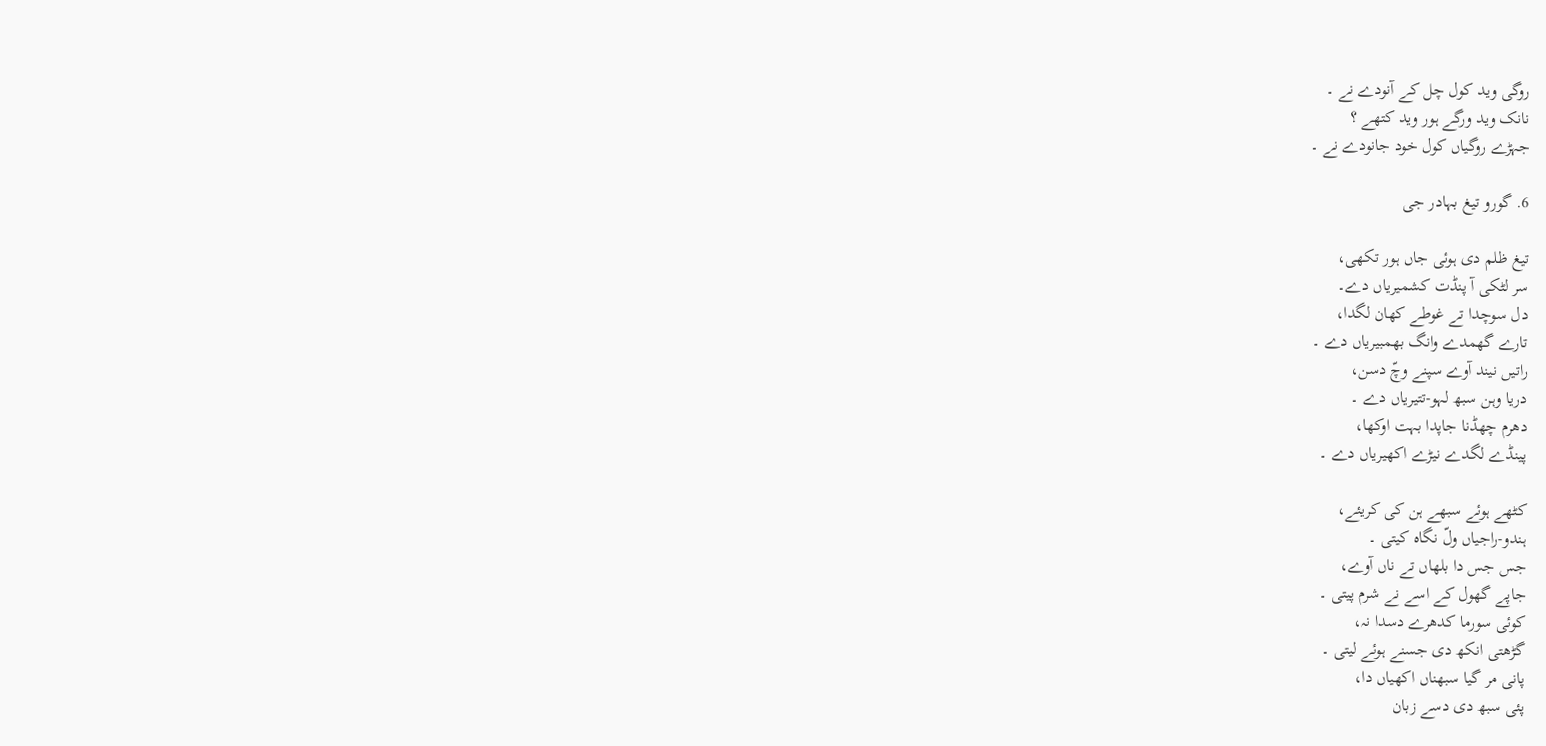روگی وید کول چل کے آنودے نے ۔
نانک وید ورگے ہور وید کتھے ؟
جہڑے روگیاں کول خود جانودے نے ۔

6. گورو تیغ بہادر جی

تیغ ظلم دی ہوئی جاں ہور تکھی،
سر لٹکی آ پنڈت کشمیریاں دے۔
دل سوچدا تے غوطے کھان لگدا،
تارے گھمدے وانگ بھمبیریاں دے ۔
راتیں نیند آوے سپنے وچّ دسن،
دریا وہن سبھ لہو-تتیریاں دے ۔
دھرم چھڈنا جاپدا بہت اوکھا،
پینڈے لگدے نیڑے اکھیریاں دے ۔

کٹھے ہوئے سبھے ہن کی کریئے،
ہندو-راجیاں ولّ نگاہ کیتی ۔
جس جس دا بلھاں تے ناں آوے،
جاپے گھول کے اسے نے شرم پیتی ۔
کوئی سورما کدھرے دسدا نہ،
گڑھتی انکھ دی جسنے ہوئے لیتی ۔
پانی مر گیا سبھناں اکھیاں دا،
پئی سبھ دی دسے زبان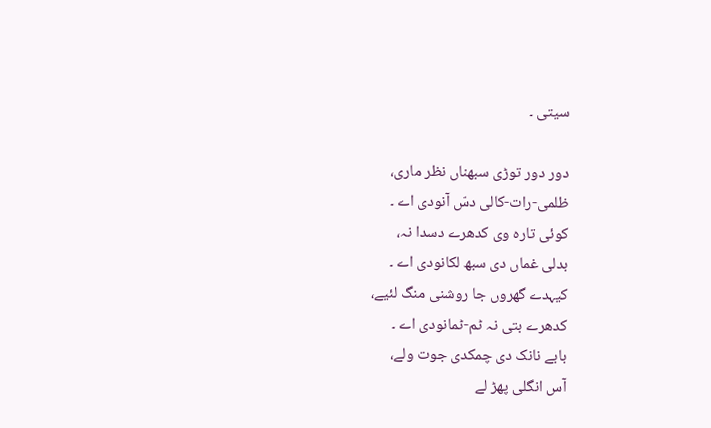سیتی ۔

دور دور توڑی سبھناں نظر ماری،
ظلمی-رات-کالی دسّ آنودی اے ۔
کوئی تارہ وی کدھرے دسدا نہ،
بدلی غماں دی سبھ لکانودی اے ۔
کیہدے گھروں جا روشنی منگ لئیے،
کدھرے بتی نہ ٹم-ٹمانودی اے ۔
بابے نانک دی چمکدی جوت ولے،
آس انگلی پھڑ لے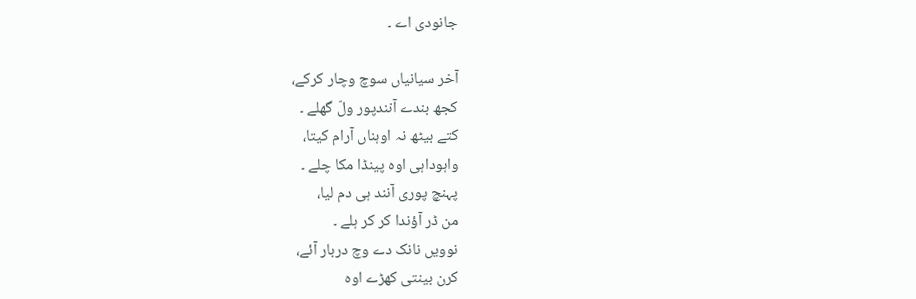جانودی اے ۔

آخر سیانیاں سوچ وچار کرکے،
کجھ بندے آنندپور ولّ گھلے ۔
کتے بیٹھ نہ اوہناں آرام کیتا،
واہوداہی اوہ پینڈا مکا چلے ۔
پہنچ پوری آنند ہی دم لیا،
من ڈر آؤندا کر کر ہلے ۔
نوویں نانک دے وچ دربار آئے،
کرن بینتی کھڑے اوہ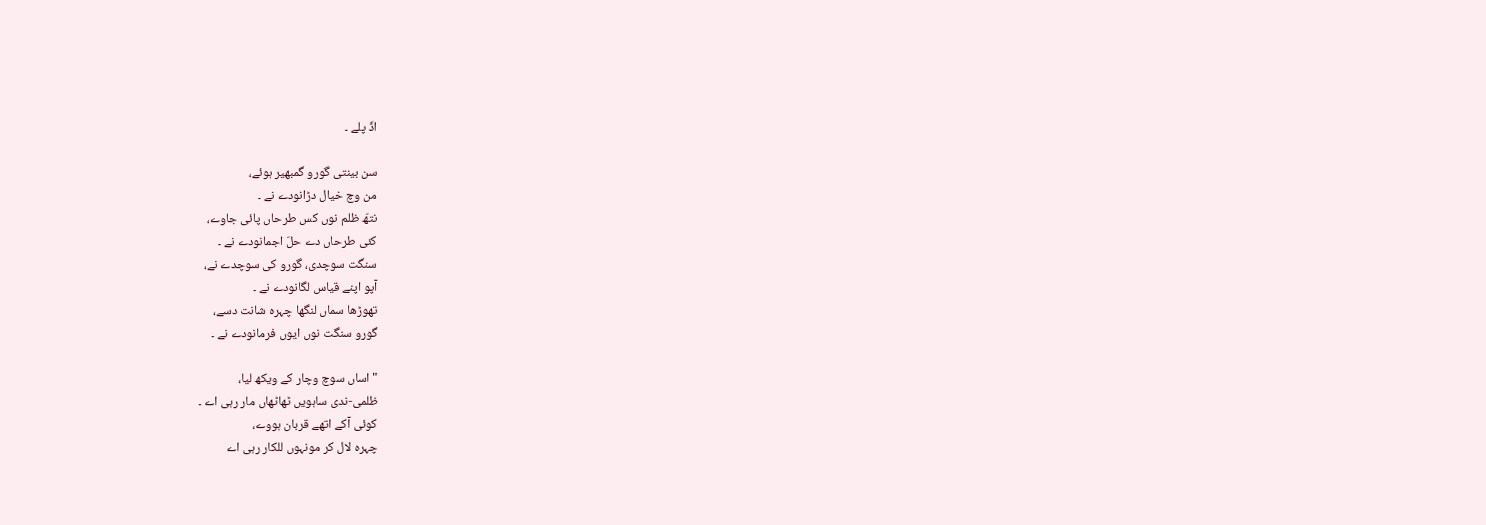اڈّ پلے ۔

سن بینتی گورو گمبھیر ہوئے،
من وچ خیال دڑانودے نے ۔
نتھّ ظلم نوں کس طرحاں پائی جاوے،
کئی طرحاں دے حلّ اجمانودے نے ۔
سنگت سوچدی، گورو کی سوچدے نے،
آپو اپنے قیاس لگانودے نے ۔
تھوڑھا سماں لنگھا چہرہ شانت دسے،
گورو سنگت نوں ایوں فرمانودے نے ۔

"اساں سوچ وچار کے ویکھ لیا،
ظلمی-ندی ساہویں ٹھاٹھاں مار رہی اے ۔
کوئی آکے اتھے قربان ہووے،
چہرہ لال کر مونہوں للکار رہی اے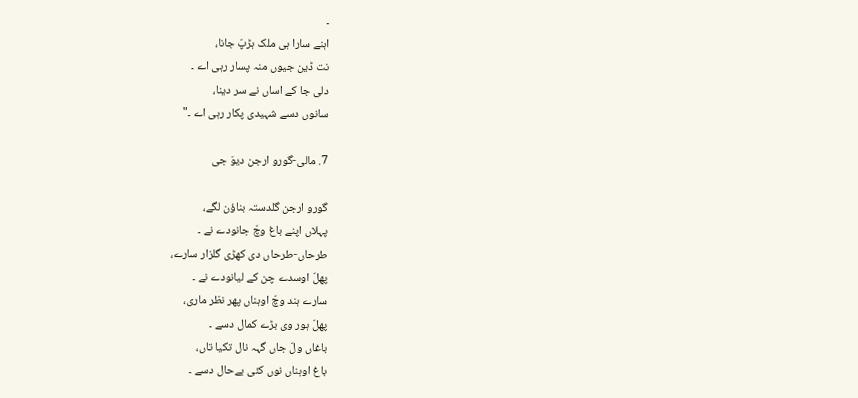۔
اہنے سارا ہی ملک ہڑپّ جانا،
نت ڈین جیوں منہ پسار رہی اے ۔
دلی جا کے اساں نے سر دینا،
سانوں دسے شہیدی پکار رہی اے ۔"

7. مالی-گورو ارجن دیوَ جی

گورو ارجن گلدستہ بناؤن لگے،
پہلاں اپنے باغ وچّ جانودے نے ۔
طرحاں-طرحاں دی کھڑی گلزار سارے،
پھلّ اوسدے چن کے لیانودے نے ۔
سارے ہند وچّ اوہناں پھر نظر ماری،
پھلّ ہور وی بڑے کمال دسے ۔
باغاں ولّ جاں گہہ نال تکیا تاں،
باغ اوہناں نوں کئی بےحال دسے ۔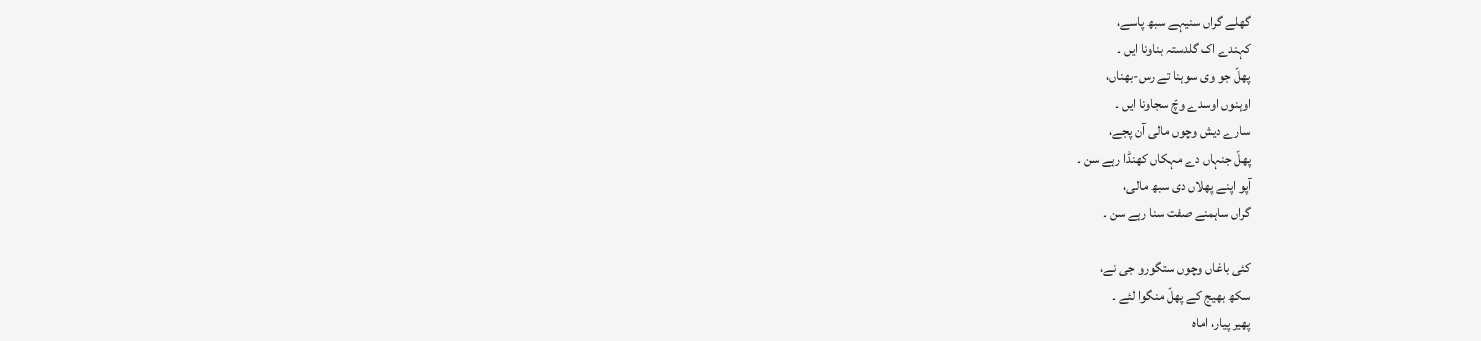گھلے گراں سنیہے سبھ پاسے،
کہندے اک گلدستہ بناونا ایں ۔
پھلّ جو وی سوہنا تے رس-بھناں،
اوہنوں اوسدے وچّ سجاونا ایں ۔
سارے دیش وچوں مالی آن پجے،
پھلّ جنہاں دے مہکاں کھنڈا رہے سن ۔
آپو اپنے پھلاں دی سبھ مالی،
گراں ساہمنے صفت سنا رہے سن ۔

کئی باغاں وچوں ستگورو جی نے،
سکھ بھیج کے پھلّ منگوا لئے ۔
پھیر پیار، اماہ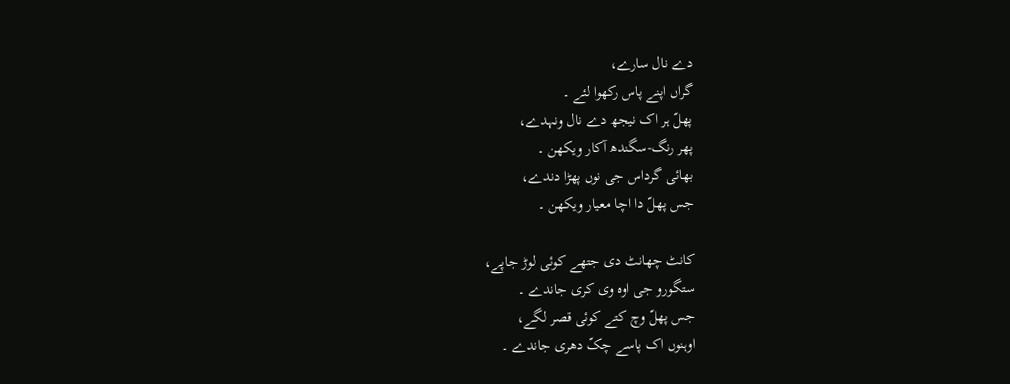دے نال سارے،
گراں اپنے پاس رکھوا لئے ۔
پھلّ ہر اک نیجھ دے نال ونہدے،
پھر رنگ-سگندھ آکار ویکھن ۔
بھائی گرداس جی نوں پھڑا دندے،
جس پھلّ دا اچا معیار ویکھن ۔

کانٹ چھانٹ دی جتھے کوئی لوڑ جاپے،
ستگورو جی اوہ وی کری جاندے ۔
جس پھلّ وچ کتے کوئی قصر لگے،
اوہنوں اک پاسے چکّ دھری جاندے ۔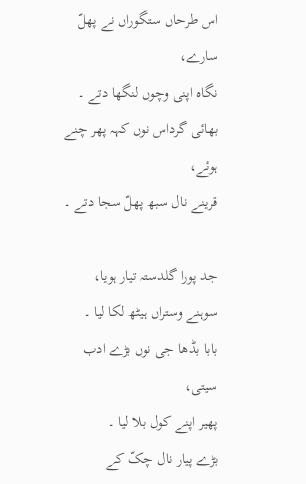اس طرحاں ستگوراں نے پھلّ سارے،
نگاہ اپنی وچوں لنگھا دتے ۔
بھائی گرداس نوں کہہ پھر چنے ہوئے،
قرینے نال سبھ پھلّ سجا دتے ۔

جد پورا گلدستہ تیار ہویا،
سوہنے وستراں ہیٹھ لکا لیا ۔
بابا بڈھا جی نوں بڑے ادب سیتی،
پھیر اپنے کول بلا لیا ۔
بڑے پیار نال چکّ کے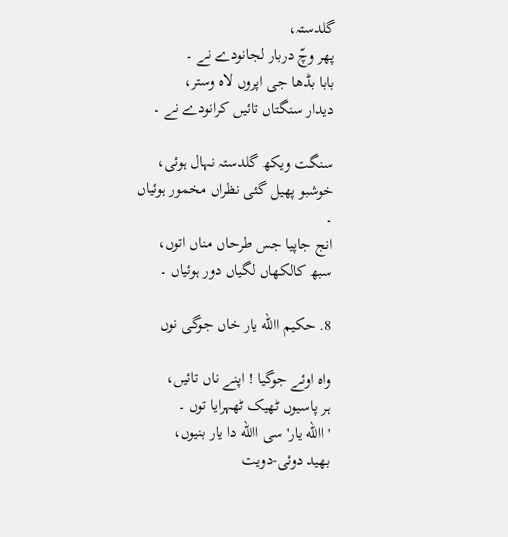گلدستہ،
پھر وچّ دربار لجانودے نے ۔
بابا بڈھا جی اپروں لاہ وستر،
دیدار سنگتاں تائیں کرانودے نے ۔

سنگت ویکھ گلدستہ نہال ہوئی،
خوشبو پھیل گئی نظراں مخمور ہوئیاں ۔
انج جاپیا جس طرحاں مناں اتوں،
سبھ کالکھاں لگیاں دور ہوئیاں ۔

8. حکیم االله یار خاں جوگی نوں

واہ اوئے جوگیا ! اپنے ناں تائیں،
ہر پاسیوں ٹھیک ٹھہرایا توں ۔
'االله یار' سی االله دا یار بنیوں،
بھید دوئی-دویت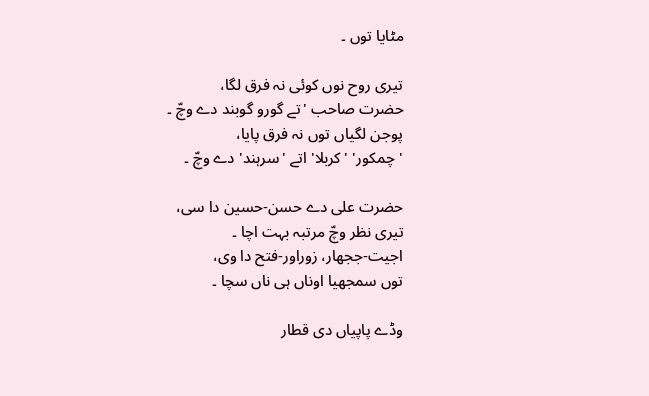مٹایا توں ۔

تیری روح نوں کوئی نہ فرق لگا،
حضرت صاحب 'تے گورو گوبند دے وچّ ۔
پوجن لگیاں توں نہ فرق پایا،
'چمکور' 'کربلا' اتے 'سرہند' دے وچّ ۔

حضرت علی دے حسن-حسین دا سی،
تیری نظر وچّ مرتبہ بہت اچا ۔
اجیت-ججھار، زوراور-فتح دا وی،
توں سمجھیا اوناں ہی ناں سچا ۔

وڈے پاپیاں دی قطار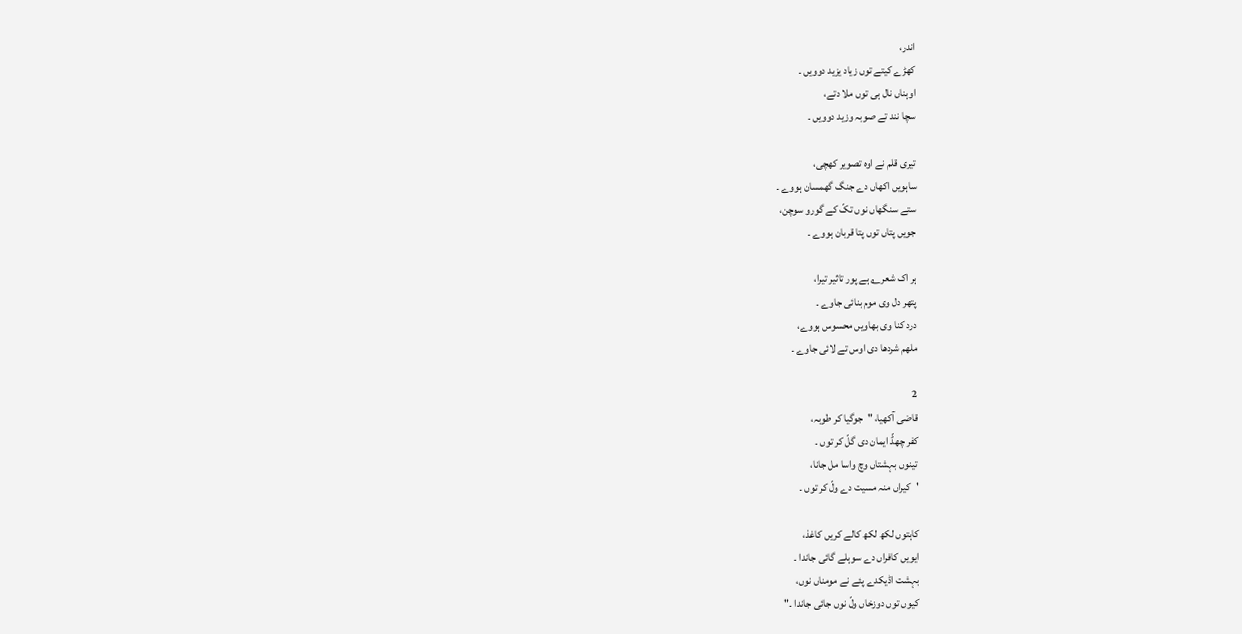اندر،
کھڑے کیتے توں زیاد یزید دوویں ۔
اوہناں نال ہی توں ملا دتے،
سچا نند تے صوبہ وزید دوویں ۔

تیری قلم نے اوہ تصویر کھچی،
ساہویں اکھاں دے جنگ گھمسان ہووے ۔
ستے سنگھاں نوں تکّ کے گورو سوچن،
جویں پتاں توں پتا قربان ہووے ۔

ہر اک شعر؎ ہے پور تاثیر تیرا،
پتھر دل وی موم بنائی جاوے ۔
درد کنا وی بھاویں محسوس ہووے،
ملھم شردھا دی اوس تے لائی جاوے ۔

2
قاضی آکھیا، "جوگیا کر طوبہ،
کفر چھڈّ ایمان دی گلّ کر توں ۔
تینوں بہشتاں وچ واسا مل جانا،
'کیراں منہ مسیت دے ولّ کر توں ۔

کاہتوں لکھ لکھ کالے کریں کاغذ،
ایویں کافراں دے سوہلے گائی جاندا ۔
بہشت اڈیکدے پئے نے مومناں نوں،
کیوں توں دوزخاں ولّ نوں جائی جاندا ۔"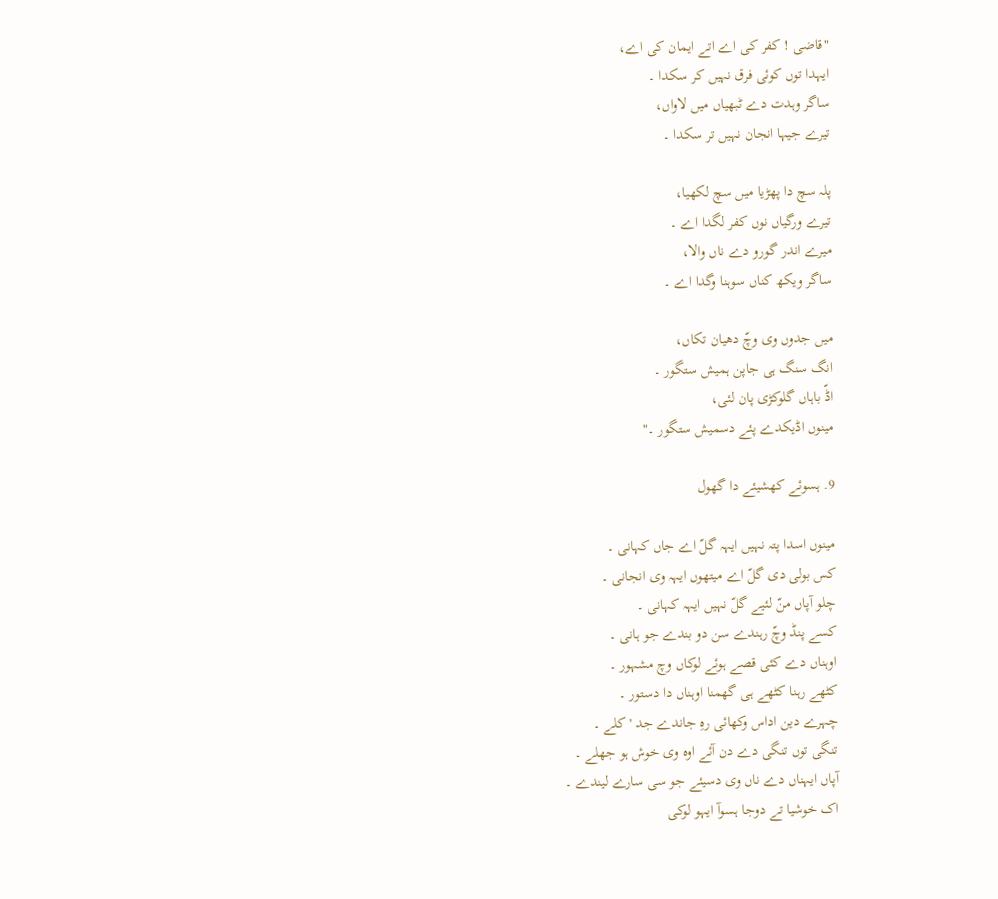"قاضی ! کفر کی اے اتے ایمان کی اے،
ایہدا توں کوئی فرق نہیں کر سکدا ۔
ساگر وہدت دے ٹبھیاں میں لاواں،
تیرے جیہا انجان نہیں تر سکدا ۔

پلہ سچ دا پھڑیا میں سچ لکھیا،
تیرے ورگیاں نوں کفر لگدا اے ۔
میرے اندر گورو دے ناں والا،
ساگر ویکھ کناں سوہنا وگدا اے ۔

میں جدوں وی وچّ دھیان تکاں،
انگ سنگ ہی جاپن ہمیش ستگور ۔
اڈّ باہاں گلوکڑی پان لئی،
مینوں اڈیکدے پئے دسمیش ستگور ۔"

9. ہسوئے کھشیئے دا گھول

مینوں اسدا پتہ نہیں ایہہ گلّ اے جاں کہانی ۔
کس بولی دی گلّ اے میتھوں ایہہ وی انجانی ۔
چلو آپاں منّ لئیے گلّ نہیں ایہہ کہانی ۔
کسے پنڈ وچّ رہندے سن دو بندے جو ہانی ۔
اوہناں دے کئی قصے ہوئے لوکاں وچ مشہور ۔
کٹھے رہنا کٹھے ہی گھمنا اوہناں دا دستور ۔
چہرے دین اداس وکھائی رہِ جاندے جد 'کلے ۔
تنگی توں تنگی دے دن آئے اوہ وی خوش ہو جھلے ۔
آپاں ایہناں دے ناں وی دسیئے جو سی سارے لیندے ۔
اک خوشیا تے دوجا ہسوآ ایہو لوکی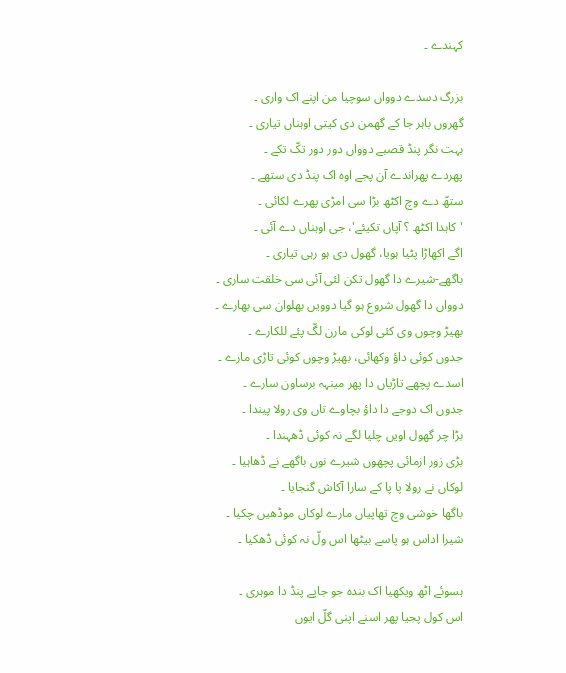کہندے ۔

بزرگ دسدے دوواں سوچیا من اپنے اک واری ۔
گھروں باہر جا کے گھمن دی کیتی اوہناں تیاری ۔
بہت نگر پنڈ قصبے دوواں دور دور تکّ تکے ۔
پھردے پھراندے آن پجے اوہ اک پنڈ دی ستھے ۔
ستھّ دے وچ اکٹھ بڑا سی امڑی پھرے لکائی ۔
'کاہدا اکٹھ ؟ آپاں تکیئے'، جی اوہناں دے آئی ۔
اگے اکھاڑا پٹیا ہویا، گھول دی ہو رہی تیاری ۔
باگھے-شیرے دا گھول تکن لئی آئی سی خلقت ساری ۔
دوواں دا گھول شروع ہو گیا دوویں بھلوان سی بھارے ۔
بھیڑ وچوں وی کئی لوکی مارن لگّ پئے للکارے ۔
جدوں کوئی داؤ وکھائی، بھیڑ وچوں کوئی تاڑی مارے ۔
اسدے پچھے تاڑیاں دا پھر مینہہ برساون سارے ۔
جدوں اک دوجے دا داؤ بچاوے تاں وی رولا پیندا ۔
بڑا چر گھول اویں چلیا لگے نہ کوئی ڈھہندا ۔
بڑی زور ازمائی پچھوں شیرے نوں باگھے نے ڈھاہیا ۔
لوکاں نے رولا پا پا کے سارا آکاش گنجایا ۔
باگھا خوشی وچ تھاپیاں مارے لوکاں موڈھیں چکیا ۔
شیرا اداس ہو پاسے بیٹھا اس ولّ نہ کوئی ڈھکیا ۔

ہسوئے اٹھ ویکھیا اک بندہ جو جاپے پنڈ دا موہری ۔
اس کول پجیا پھر اسنے اپنی گلّ ایوں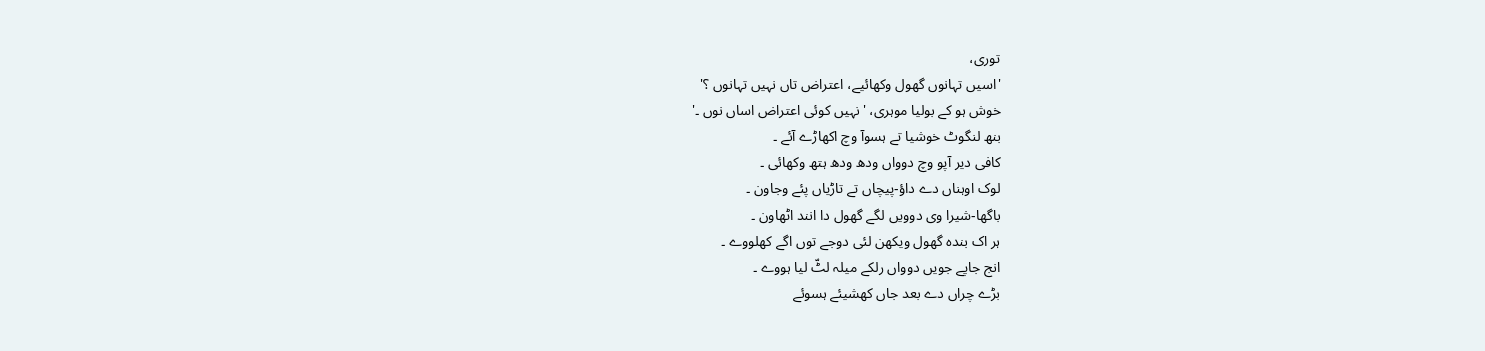توری،
'اسیں تہانوں گھول وکھائیے، اعتراض تاں نہیں تہانوں ؟'
خوش ہو کے بولیا موہری، 'نہیں کوئی اعتراض اساں نوں ۔'
بنھ لنگوٹ خوشیا تے ہسوآ وچ اکھاڑے آئے ۔
کافی دیر آپو وچ دوواں ودھ ودھ ہتھ وکھائی ۔
لوک اوہناں دے داؤ-پیچاں تے تاڑیاں پئے وجاون ۔
باگھا-شیرا وی دوویں لگے گھول دا انند اٹھاون ۔
ہر اک بندہ گھول ویکھن لئی دوجے توں اگے کھلووے ۔
انج جاپے جویں دوواں رلکے میلہ لٹّ لیا ہووے ۔
بڑے چراں دے بعد جاں کھشیئے ہسوئے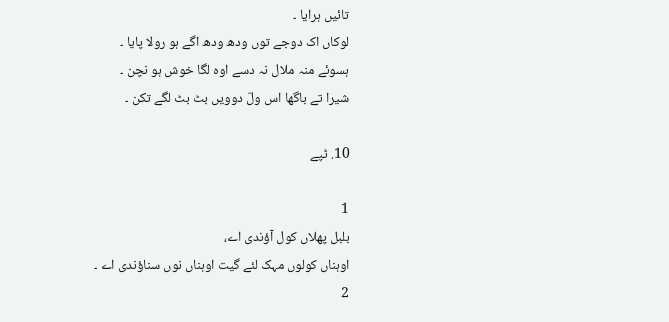تائیں ہرایا ۔
لوکاں اک دوجے توں ودھ ودھ اگے ہو رولا پایا ۔
ہسوئے منہ ملال نہ دسے اوہ لگا خوش ہو نچن ۔
شیرا تے باگھا اس ولّ دوویں بٹ بٹ لگے تکن ۔

10. ٹپے

1
بلبل پھلاں کول آؤندی اے،
اوہناں کولوں مہک لئے گیت اوہناں نوں سناؤندی اے ۔
2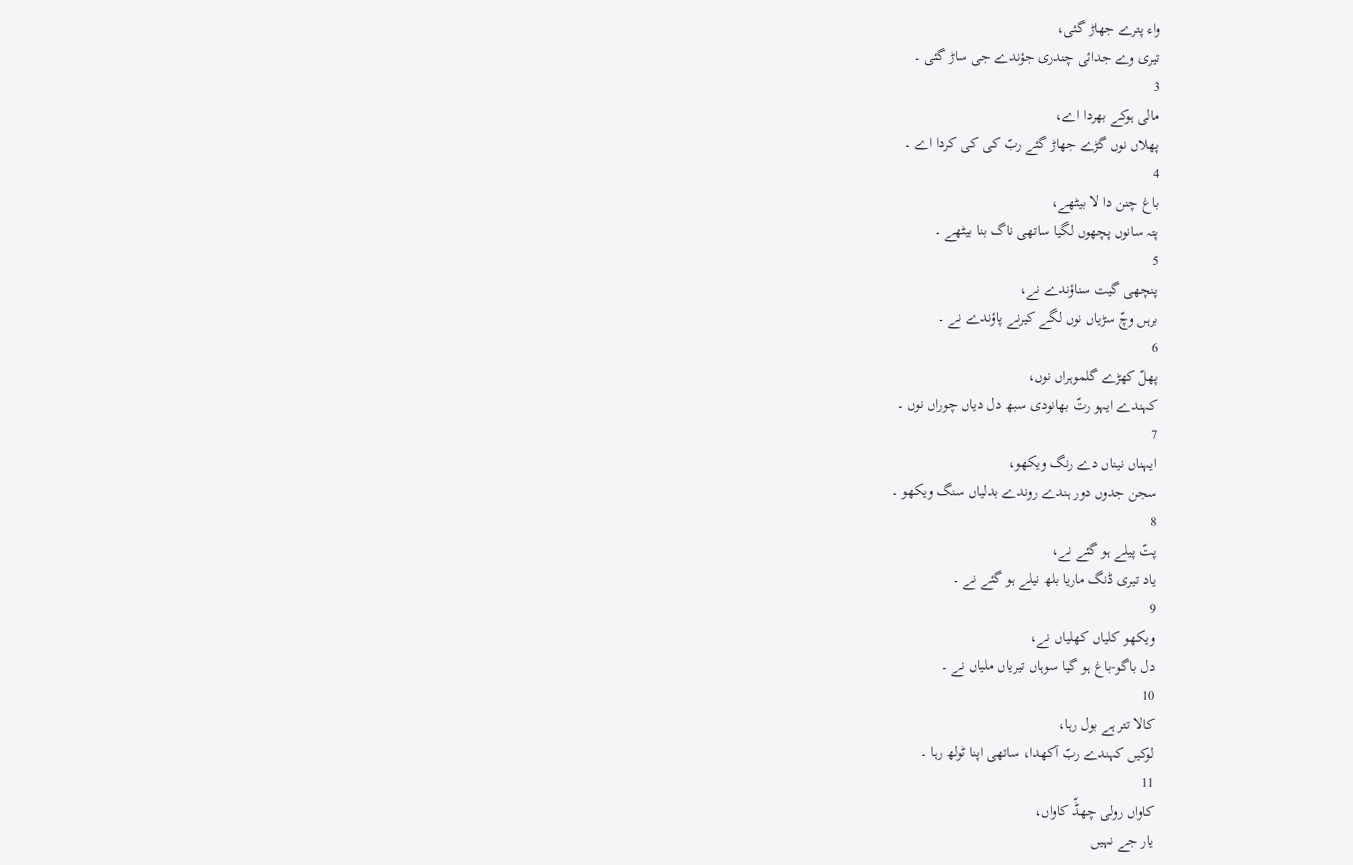واء پترے جھاڑ گئی،
تیری وے جدائی چندری جؤندے جی ساڑ گئی ۔
3
مالی ہوکے بھردا اے،
پھلاں نوں گڑے جھاڑ گئے ربّ کی کی کردا اے ۔
4
باغ چنن دا لا بیٹھے،
پتہ سانوں پچھوں لگیا ساتھی ناگ بنا بیٹھے ۔
5
پنچھی گیت سناؤندے نے،
برہں وچّ سڑیاں نوں لگے کیرنے پاؤندے نے ۔
6
پھلّ کھڑے گلموہراں نوں،
کہندے ایہو رتّ بھانودی سبھ دل دیاں چوراں نوں ۔
7
ایہناں نیناں دے رنگ ویکھو،
سجن جدوں دور ہندے روندے بدلیاں سنگ ویکھو ۔
8
پتّ پیلے ہو گئے نے،
یاد تیری ڈنگ ماریا بلھ نیلے ہو گئے نے ۔
9
ویکھو کلیاں کھلیاں نے،
دل باگو-باغ ہو گیا سوہاں تیریاں ملیاں نے ۔
10
کالا تتر ہے بول رہا،
لوکیں کہندے ربّ آکھدا، ساتھی اپنا ٹولھ رہا ۔
11
کاواں رولی چھڈّ کاواں،
یار جے نہیں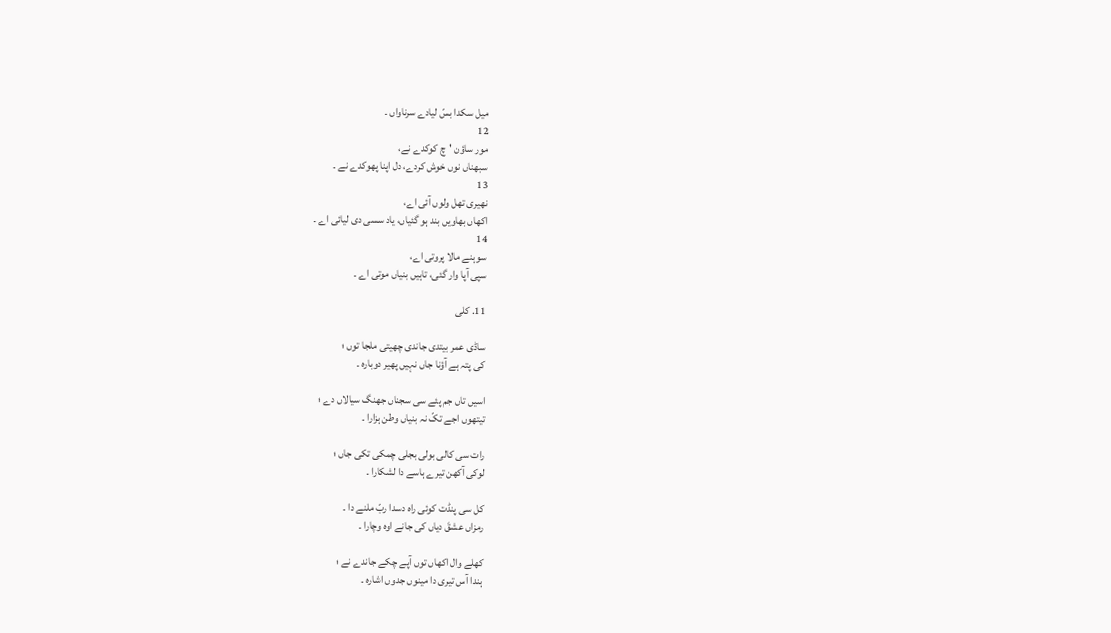میل سکدا بسّ لیادے سرناواں ۔
12
مور ساؤن 'چ کوکدے نے،
سبھناں نوں خوش کردے، دل اپنا پھوکدے نے ۔
13
نھیری تھل ولوں آئی اے،
اکھاں بھاویں بند ہو گئیاں، یاد سسی دی لیائی اے ۔
14
سوہنے مالا پروتی اے،
سپی آپا وار گئی، تاہیں بنیاں موتی اے ۔

11. کلی

ساڈی عمر بیتدی جاندی چھیتی ملجا توں ؛
کی پتہ ہے آؤنا جاں نہیں پھیر دوبارہ ۔

اسیں تاں جم پئے سی سجناں جھنگ سیالاں دے ؛
تیتھوں اجے تکّ نہ بنیاں وطن ہزارا ۔

رات سی کالی بولی بجلی چمکی تکی جاں ؛
لوکی آکھن تیرے ہاسے دا لشکارا ۔

کل سی پنڈت کوئی راہ دسدا ربّ ملنے دا ۔
رمزاں عشقَ دیاں کی جانے اوہ وچارا ۔

کھلے وال اکھاں توں آپے چکے جاندے نے ؛
ہندا آس تیری دا مینوں جدوں اشارہ ۔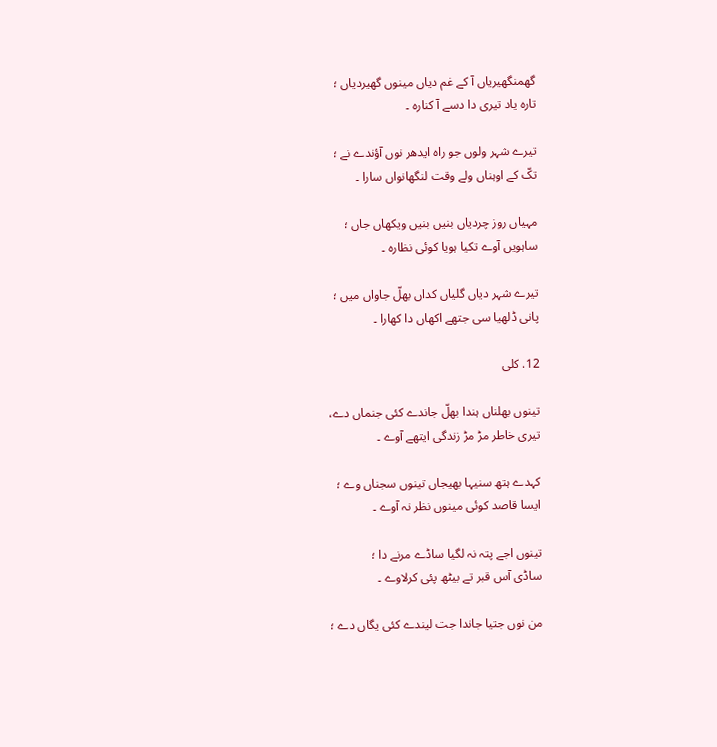گھمنگھیریاں آ کے غم دیاں مینوں گھیردیاں ؛
تارہ یاد تیری دا دسے آ کنارہ ۔

تیرے شہر ولوں جو راہ ایدھر نوں آؤندے نے ؛
تکّ کے اوہناں ولے وقت لنگھانواں سارا ۔

مہیاں روز چردیاں بنیں بنیں ویکھاں جاں ؛
ساہویں آوے تکیا ہویا کوئی نظارہ ۔

تیرے شہر دیاں گلیاں کداں بھلّ جاواں میں ؛
پانی ڈلھیا سی جتھے اکھاں دا کھارا ۔

12. کلی

تینوں بھلناں ہندا بھلّ جاندے کئی جنماں دے،
تیری خاطر مڑ مڑ زندگی ایتھے آوے ۔

کہدے ہتھ سنیہا بھیجاں تینوں سجناں وے ؛
ایسا قاصد کوئی مینوں نظر نہ آوے ۔

تینوں اجے پتہ نہ لگیا ساڈے مرنے دا ؛
ساڈی آس قبر تے بیٹھ پئی کرلاوے ۔

من نوں جتیا جاندا جت لیندے کئی یگاں دے ؛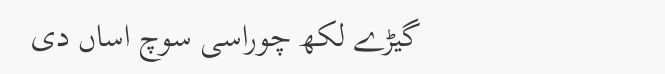گیڑے لکھ چوراسی سوچ اساں دی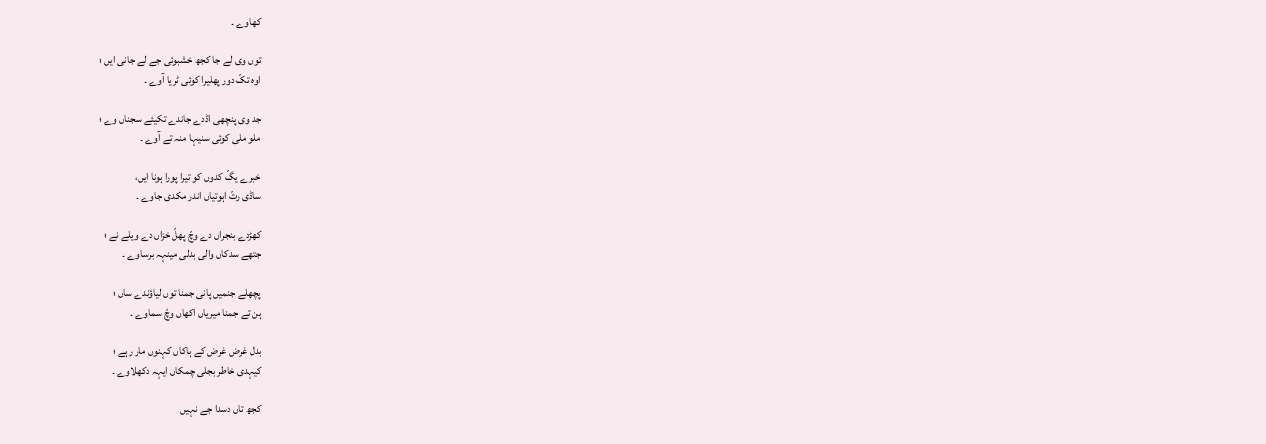کھاوے ۔

توں وی لے جا کجھ خشبوئی جے لے جانی ایں ؛
اوہ تکّ دور پھلیرا کوئی ٹریا آوے ۔

جد وی پنچھی اڈدے جاندے تکیئے سجناں وے ؛
ملو ملی کوئی سنیہا منہ تے آوے ۔

خبرے یگّ کدوں کو تیرا پورا ہونا ایں،
ساڈی رتّ اہوتیاں اندر مکدی جاوے ۔

کھڑدے بنجراں دے وچّ پھلّ خزاں دے ویلے نے ؛
جتھے سدکاں والی بدلی مینہہ برساوے ۔

پچھلے جنمیں پانی جمنا توں لیاؤندے ساں ؛
ہن تے جمنا میریاں اکھاں وچّ سماوے ۔

بدل غرض غرض کے ہاکاں کہنوں مار رہے ؛
کیہدی خاطر بجلی چمکاں ایہہ دکھلاوے ۔

کجھ تاں دسدا جے نہیں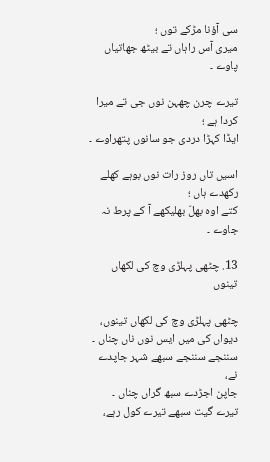سی آؤنا مڑکے توں ؛
میری آس راہاں تے بیٹھ جھاتیاں پاوے ۔

تیرے چرن چھہن نوں جی تے میرا کردا ہے ؛
ایڈا کہڑا دردی جو سانوں پتھراوے ۔

اسیں تاں روز رات نوں بوہے کھلے رکھدے ہاں ؛
کتے اوہ بھلّ بھلیکھے آ کے پرط نہ جاوے ۔

13. چٹھی پہلڑی وچ کی لکھاں تینوں

چٹھی پہلڑی وچ کی لکھاں تینوں،
دیواں کی میں ایس نوں ناں چناں ۔
سننجے سننجے سبھے شہر جاپدے نے،
جاپن اجڑدے سبھ گراں چناں ۔
تیرے گیت سبھے تیرے کول رہے،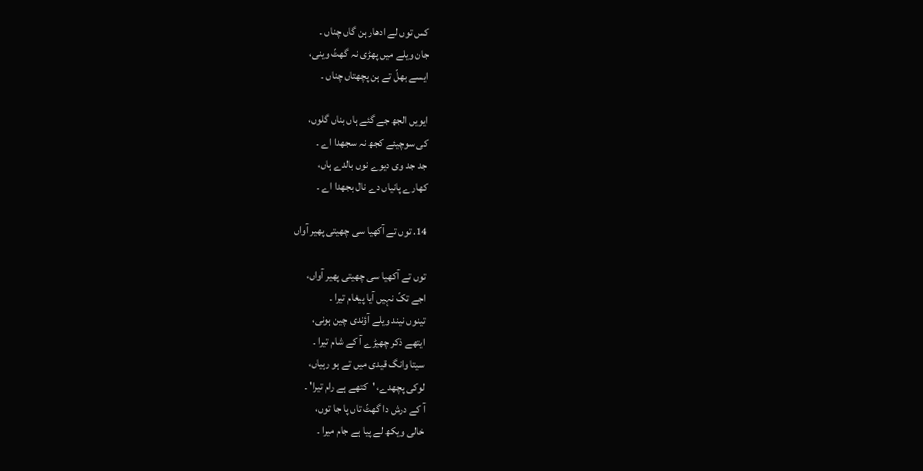کس توں لے ادھار ہن گاں چناں ۔
جان ویلے میں پھڑی نہ گھٹّ وینی،
ایسے بھلّ تے ہن پچھتاں چناں ۔

ایویں الجھ جے گئے ہاں بناں گلوں،
کی سوچیئے کجھ نہ سجھدا اے ۔
جد جد وی دیوے نوں بالدے ہاں،
کھارے پانیاں دے نال بجھدا اے ۔

14. توں تے آکھیا سی چھیتی پھیر آواں

توں تے آکھیا سی چھیتی پھیر آواں،
اجے تکّ نہیں آیا پیغام تیرا ۔
تینوں نیند ویلے آؤندی چین ہونی،
ایتھے ذکر چھیڑے آ کے شام تیرا ۔
سیتا وانگ قیدی میں تے ہو رہیاں،
لوکی پچھدے، 'کتھے ہے رام تیرا' ۔
آ کے درش دا گھٹّ تاں پا جا توں،
خالی ویکھ لے پیا ہے جام میرا ۔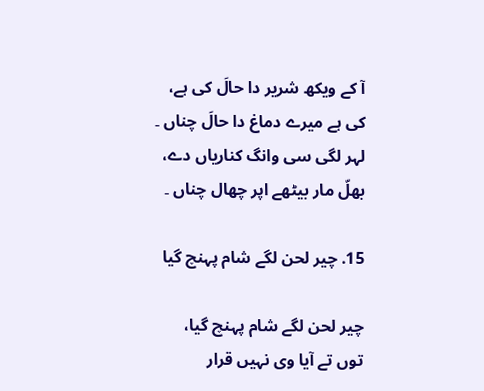آ کے ویکھ شریر دا حالَ کی ہے،
کی ہے میرے دماغ دا حالَ چناں ۔
لہر لگی سی وانگ کناریاں دے،
بھلّ مار بیٹھے اپر چھال چناں ۔

15. چیر لحن لگے شام پہنچ گیا

چیر لحن لگے شام پہنچ گیا،
توں تے آیا وی نہیں قرار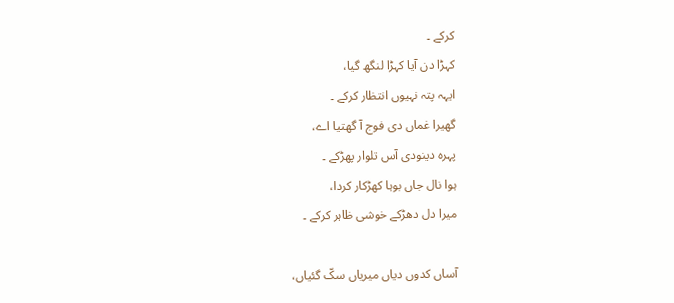کرکے ۔
کہڑا دن آیا کہڑا لنگھ گیا،
ایہہ پتہ نہیوں انتظار کرکے ۔
گھیرا غماں دی فوج آ گھتیا اے،
پہرہ دینودی آس تلوار پھڑکے ۔
ہوا نال جاں بوہا کھڑکار کردا،
میرا دل دھڑکے خوشی ظاہر کرکے ۔

آساں کدوں دیاں میریاں سکّ گئیاں،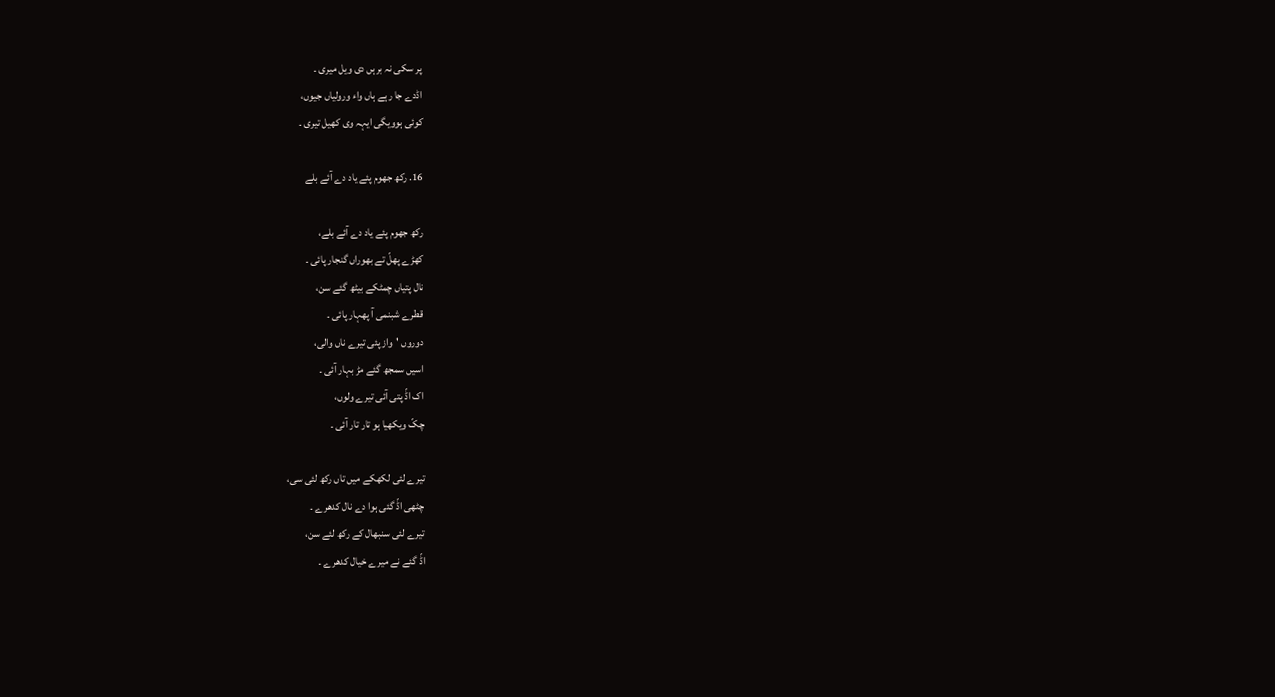پر سکی نہ برہں دی ویل میری ۔
اڈدے جا رہے ہاں واء ورولیاں جیوں،
کوئی ہوویگی ایہہ وی کھیل تیری ۔

16. رکھ جھوم پئے یاد دے آئے بلے

رکھ جھوم پئے یاد دے آئے بلے،
کھڑے پھلّ تے بھوراں گنجار پائی ۔
نال پتیاں چمٹکے بیٹھ گئے سن،
قطرے شبنمی آ پھہار پائی ۔
دوروں 'واز پئی تیرے ناں والی،
اسیں سمجھ گئے مڑ بہار آئی ۔
اک اڈّ پتی آئی تیرے ولوں،
چکّ ویکھیا ہو تار تار آئی ۔

تیرے لئی لکھکے میں تاں رکھ لئی سی،
چٹھی اڈّ گئی ہوا دے نال کدھرے ۔
تیرے لئی سنبھال کے رکھ لئے سن،
اڈّ گئے نے میرے خیال کدھرے ۔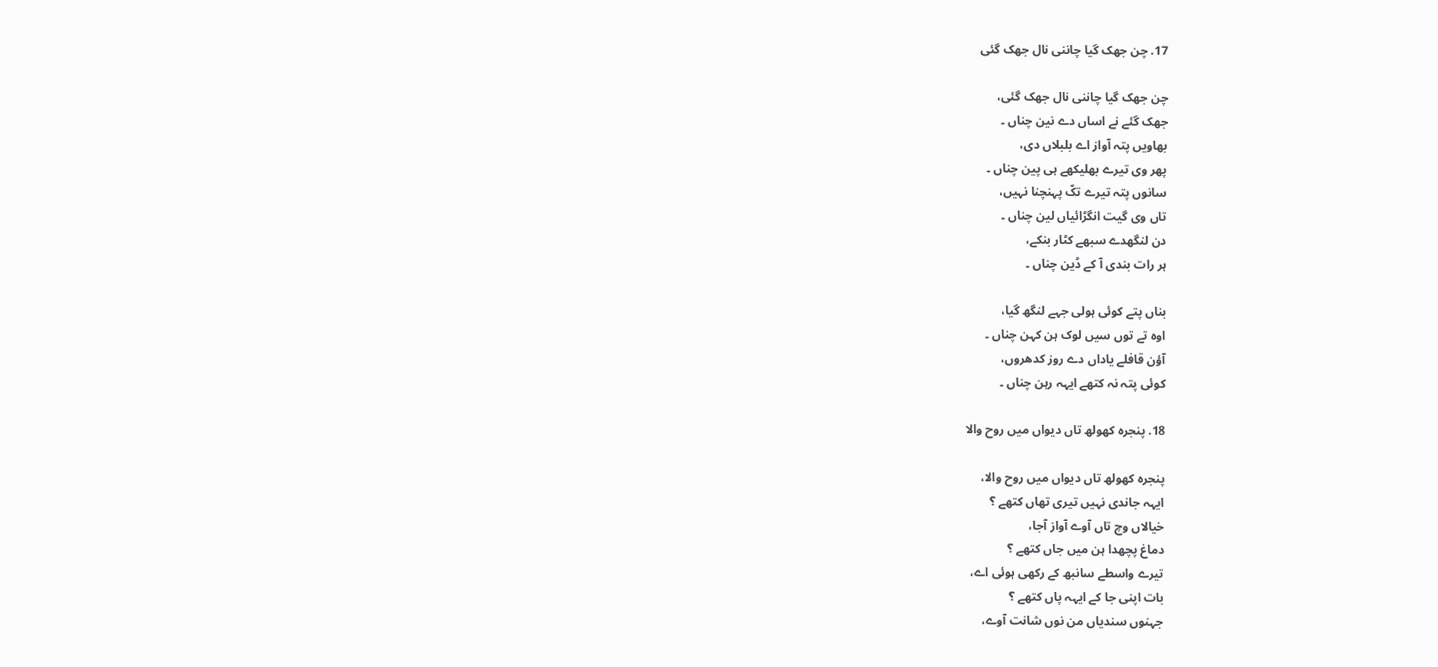17. چن جھک گیا چاننی نال جھک گئی

چن جھک گیا چاننی نال جھک گئی،
جھک گئے نے اساں دے نین چناں ۔
بھاویں پتہ آواز اے بلبلاں دی،
پھر وی تیرے بھلیکھے ہی پین چناں ۔
سانوں پتہ تیرے تکّ پہنچنا نہیں،
تاں وی گیت انگڑائیاں لین چناں ۔
دن لنگھدے سبھے کٹار بنکے،
ہر رات بندی آ کے ڈین چناں ۔

بناں پتے کوئی ہولی جہے لنگھ گیا،
اوہ تے توں سیں لوک ہن کہن چناں ۔
آؤن قافلے یاداں دے روز کدھروں،
کوئی پتہ نہ کتھے ایہہ رہن چناں ۔

18. پنجرہ کھولھ تاں دیواں میں روح والا

پنجرہ کھولھ تاں دیواں میں روح والا،
ایہہ جاندی نہیں تیری تھاں کتھے ؟
خیالاں وچ تاں آوے آواز آجا،
دماغ پچھدا ہن میں جاں کتھے ؟
تیرے واسطے سانبھ کے رکھی ہوئی اے،
بات اپنی جا کے ایہہ پاں کتھے ؟
جہنوں سندیاں من نوں شانت آوے،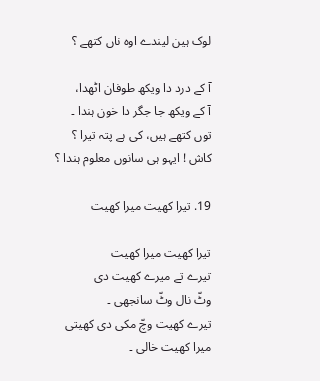لوک ہین لیندے اوہ ناں کتھے ؟

آ کے درد دا ویکھ طوفان اٹھدا،
آ کے ویکھ جا جگر دا خون ہندا ۔
توں کتھے ہیں، کی ہے پتہ تیرا ؟
کاش ! ایہو ہی سانوں معلوم ہندا ؟

19. تیرا کھیت میرا کھیت

تیرا کھیت میرا کھیت
تیرے تے میرے کھیت دی
وٹّ نال وٹّ سانجھی ۔
تیرے کھیت وچّ مکی دی کھیتی
میرا کھیت خالی ۔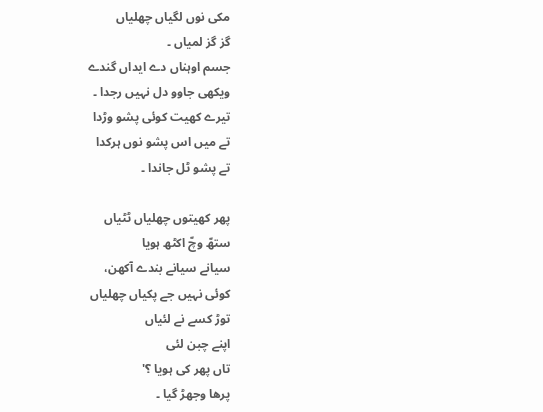مکی نوں لگیاں چھلیاں
گز گز لمیاں ۔
جسم اوہناں دے ایداں گندے
ویکھی جاوو دل نہیں رجدا ۔
تیرے کھیت کوئی پشو وڑدا
تے میں اس پشو نوں ہرکدا
تے پشو ٹل جاندا ۔

پھر کھیتوں چھلیاں ٹٹیاں
ستھّ وچّ اکٹھ ہویا
سیانے سیانے بندے آکھن،
کوئی نہیں جے پکیاں چھلیاں
توڑ کسے نے لئیاں
اپنے چبن لئی
تاں پھر کی ہویا ؟'
پرھا وجھڑ گیا ۔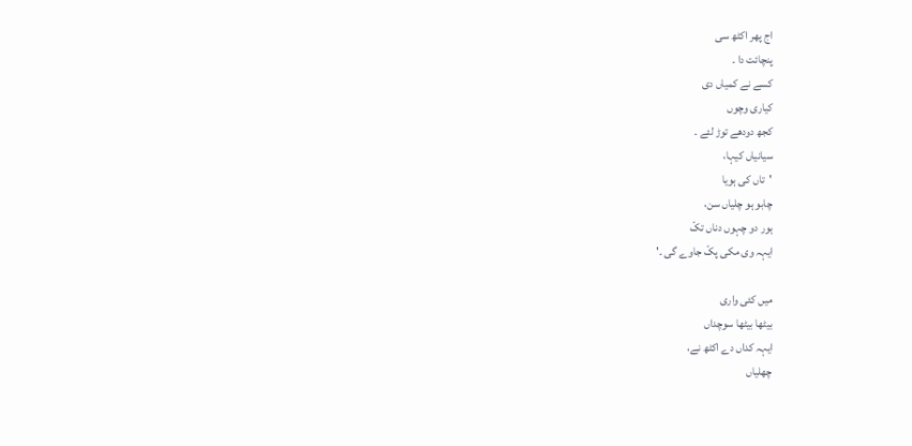اج پھر اکٹھ سی
پنچائت دا ۔
کسے نے کمیاں دی
کیاری وچوں
کجھ دودھے توڑ لئے ۔
سیانیاں کیہا،
'تاں کی ہویا
چابو ہو چلیاں سن،
ہور دو چہوں دناں تکّ
ایہہ وی مکی پکّ جاوے گی ۔'

میں کئی واری
بیٹھا بیٹھا سوچداں
ایہہ کداں دے اکٹھ نے،
چھلیاں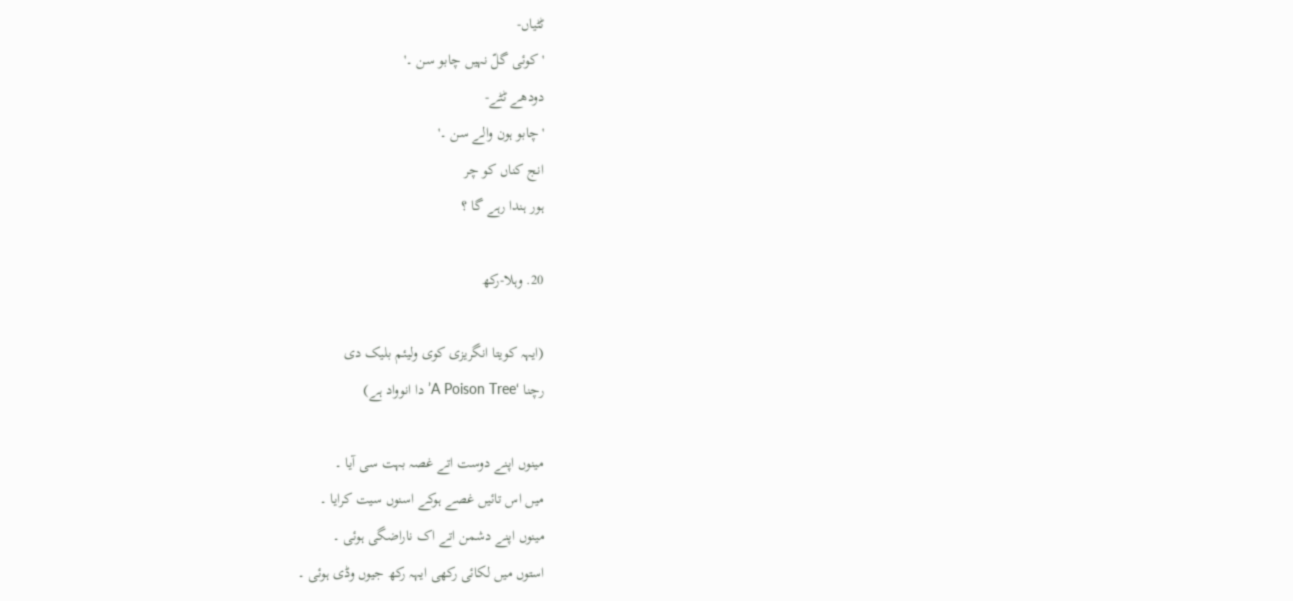ٹٹیاں-
'کوئی گلّ نہیں چابو سن ۔'
دودھے ٹٹے-
'چابو ہون والے سن ۔'
انج کناں کو چر
ہور ہندا رہے گا ؟

20. وہلا-رکھ

(ایہہ کویتا انگریزی کوی ولیئم بلیک دی
رچنا ‘A Poison Tree’ دا انوواد ہے)

مینوں اپنے دوست اتے غصہ بہت سی آیا ۔
میں اس تائیں غصے ہوکے اسنوں سیت کرایا ۔
مینوں اپنے دشمن اتے اک ناراضگی ہوئی ۔
استوں میں لکائی رکھی ایہہ رکھ جیوں وڈی ہوئی ۔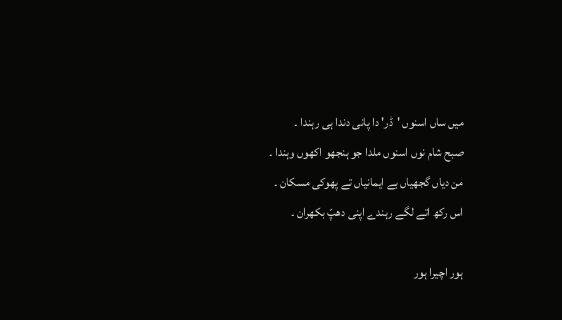میں ساں اسنوں 'ڈر' دا پانی دندا ہی رہندا ۔
صبح شام نوں اسنوں ملدا جو ہنجھو اکھوں وہندا ۔
من دیاں گجھیاں بے ایمانیاں تے پھوکی مسکان ۔
اس رکھ اتے لگے رہندے اپنی دھپّ بکھران ۔

ہور اچیرا ہور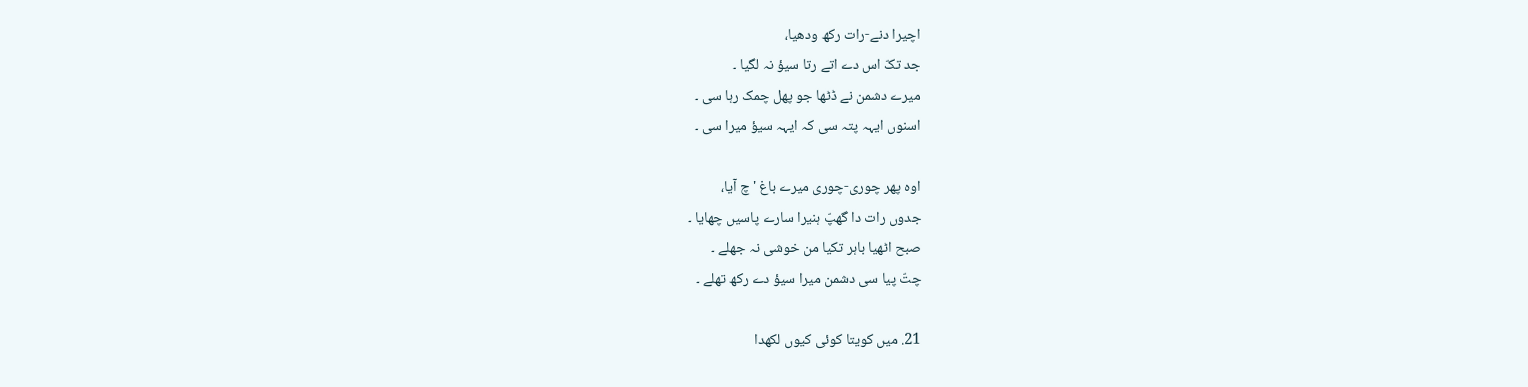اچیرا دنے-رات رکھ ودھیا،
جد تکّ اس دے اتے رتا سیؤ نہ لگیا ۔
میرے دشمن نے ڈٹھا جو پھل چمک رہا سی ۔
اسنوں ایہہ پتہ سی کہ ایہہ سیؤ میرا سی ۔

اوہ پھر چوری-چوری میرے باغ 'چ آیا،
جدوں رات دا گھپّ ہنیرا سارے پاسیں چھایا ۔
صبح اٹھیا باہر تکیا من خوشی نہ جھلے ۔
چتّ پیا سی دشمن میرا سیؤ دے رکھ تھلے ۔

21. میں کویتا کوئی کیوں لکھدا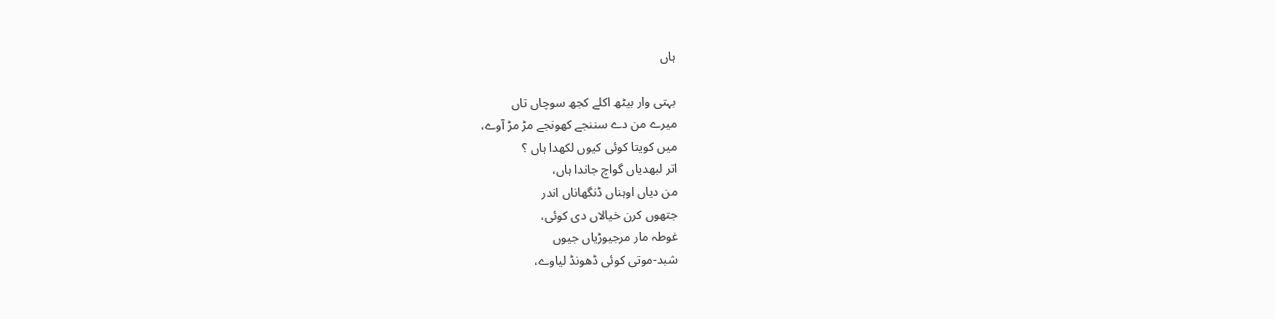ہاں

بہتی وار بیٹھ اکلے کجھ سوچاں تاں
میرے من دے سننجے کھونجے مڑ مڑ آوے،
میں کویتا کوئی کیوں لکھدا ہاں ؟
اتر لبھدیاں گواچ جاندا ہاں،
من دیاں اوہناں ڈنگھاناں اندر
جتھوں کرن خیالاں دی کوئی،
غوطہ مار مرجیوڑیاں جیوں
شبد-موتی کوئی ڈھونڈ لیاوے،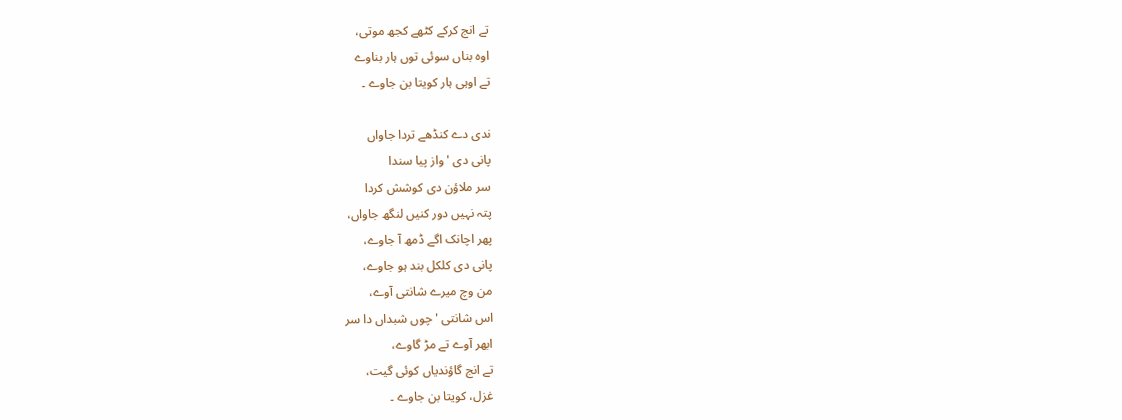تے انج کرکے کٹھے کجھ موتی،
اوہ بناں سوئی توں ہار بناوے
تے اوہی ہار کویتا بن جاوے ۔

ندی دے کنڈھے تردا جاواں
پانی دی 'واز پیا سندا
سر ملاؤن دی کوشش کردا
پتہ نہیں دور کنیں لنگھ جاواں،
پھر اچانک اگے ڈمھ آ جاوے،
پانی دی کلکل بند ہو جاوے،
من وچ میرے شانتی آوے،
اس شانتی 'چوں شبداں دا سر
ابھر آوے تے مڑ گاوے،
تے انج گاؤندیاں کوئی گیت،
غزل، کویتا بن جاوے ۔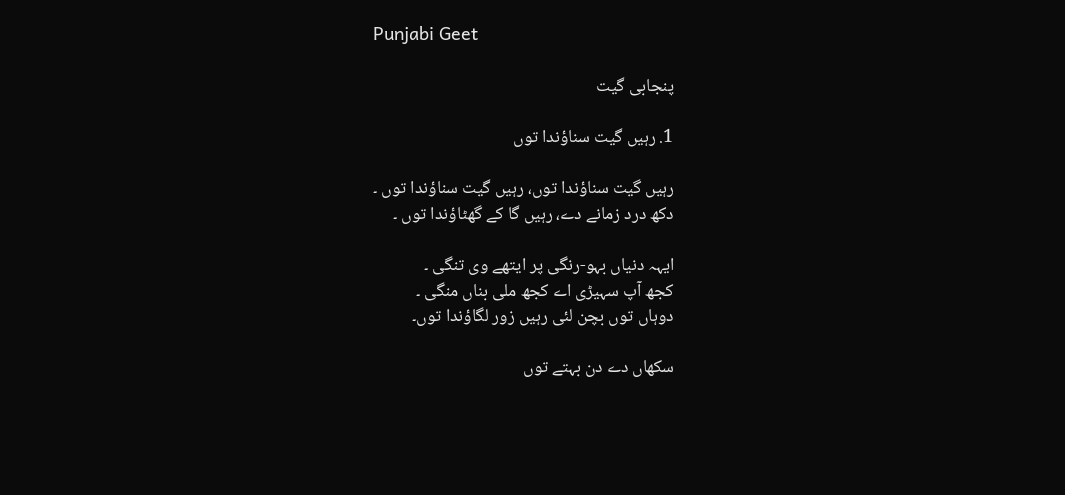Punjabi Geet

پنجابی گیت

1. رہیں گیت سناؤندا توں

رہیں گیت سناؤندا توں، رہیں گیت سناؤندا توں ۔
دکھ درد زمانے دے، رہیں گا کے گھٹاؤندا توں ۔

ایہہ دنیاں بہو-رنگی پر ایتھے وی تنگی ۔
کجھ آپ سہیڑی اے کجھ ملی بناں منگی ۔
دوہاں توں بچن لئی رہیں زور لگاؤندا توں۔

سکھاں دے دن بہتے توں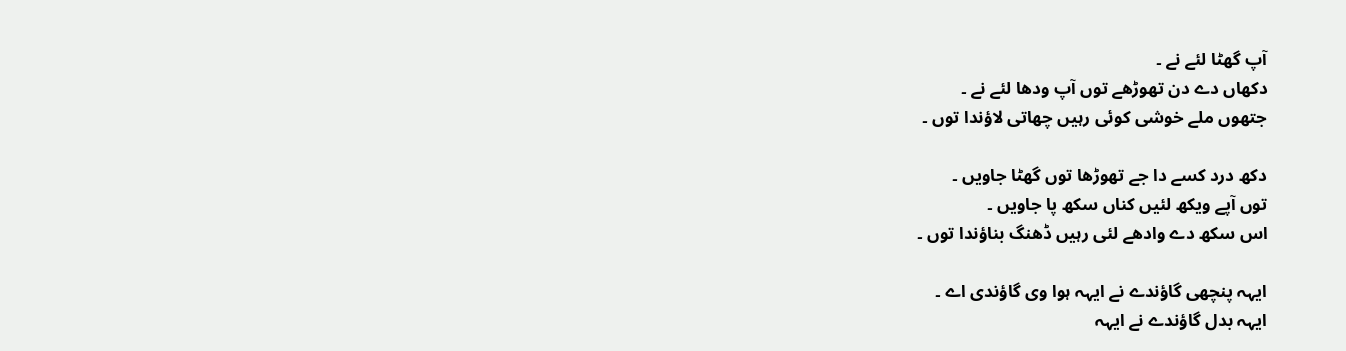آپ گھٹا لئے نے ۔
دکھاں دے دن تھوڑھے توں آپ ودھا لئے نے ۔
جتھوں ملے خوشی کوئی رہیں چھاتی لاؤندا توں ۔

دکھ درد کسے دا جے تھوڑھا توں گھٹا جاویں ۔
توں آپے ویکھ لئیں کناں سکھ پا جاویں ۔
اس سکھ دے وادھے لئی رہیں ڈھنگ بناؤندا توں ۔

ایہہ پنچھی گاؤندے نے ایہہ ہوا وی گاؤندی اے ۔
ایہہ بدل گاؤندے نے ایہہ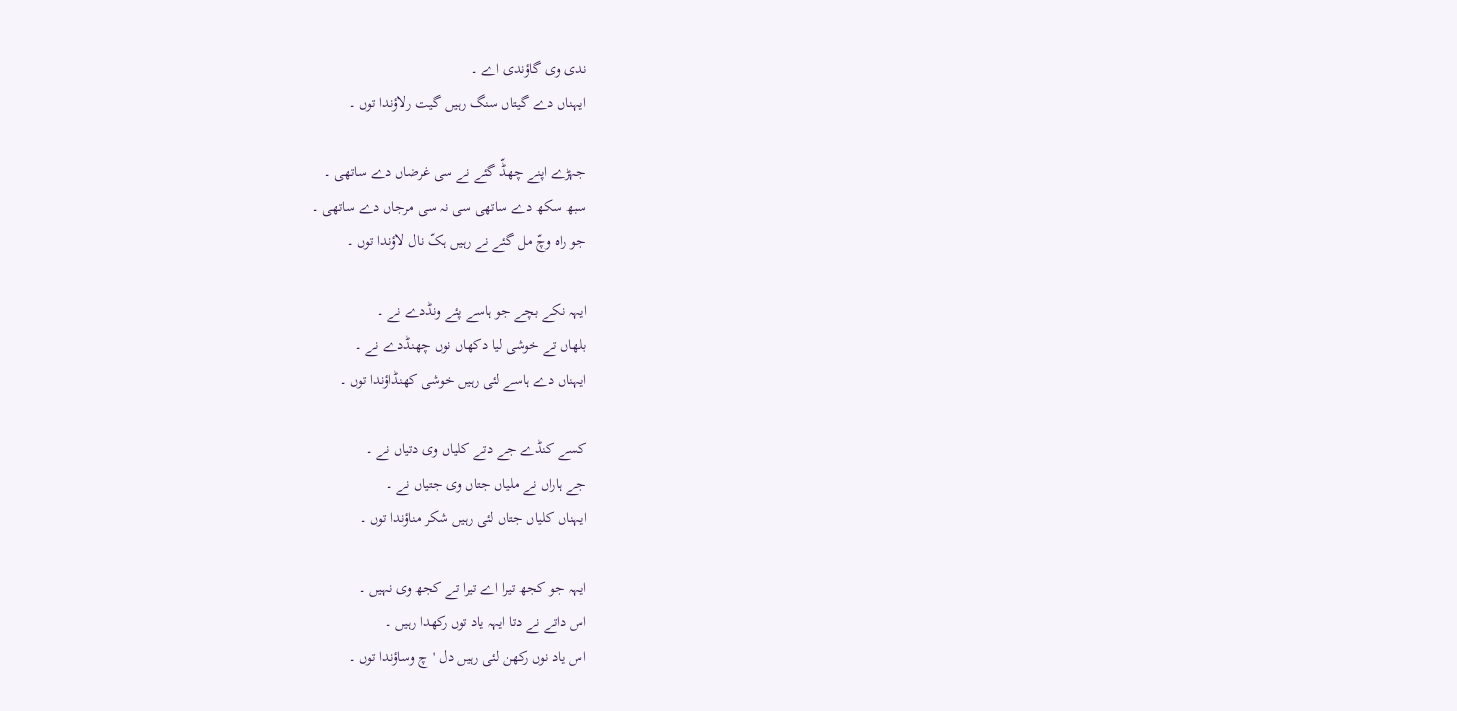ندی وی گاؤندی اے ۔
ایہناں دے گیتاں سنگ رہیں گیت رلاؤندا توں ۔

جہڑے اپنے چھڈّ گئے نے سی غرضاں دے ساتھی ۔
سبھ سکھ دے ساتھی سی نہ سی مرجاں دے ساتھی ۔
جو راہ وچّ مل گئے نے رہیں ہکّ نال لاؤندا توں ۔

ایہہ نکے بچے جو ہاسے پئے ونڈدے نے ۔
بلھاں تے خوشی لیا دکھاں نوں چھنڈدے نے ۔
ایہناں دے ہاسے لئی رہیں خوشی کھنڈاؤندا توں ۔

کسے کنڈے جے دتے کلیاں وی دتیاں نے ۔
جے ہاراں نے ملیاں جتاں وی جتیاں نے ۔
ایہناں کلیاں جتاں لئی رہیں شکر مناؤندا توں ۔

ایہہ جو کجھ تیرا اے تیرا تے کجھ وی نہیں ۔
اس داتے نے دتا ایہہ یاد توں رکھدا رہیں ۔
اس یاد نوں رکھن لئی رہیں دل 'چ وساؤندا توں ۔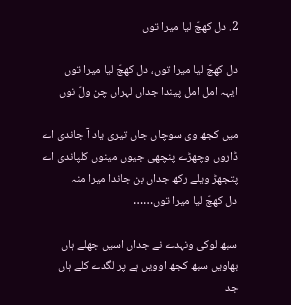2. دل کھچّ لیا میرا توں

دل کھچّ لیا میرا توں، دل کھچّ لیا میرا توں
ایہہ امل امل پیندا جداں لہراں چن ولّ نوں

میں کجھ وی سوچاں جاں تیری یاد آ جاندی اے
ڈاروں وچھڑے پنچھی جیوں مینوں کلپاندی اے
پتجھڑ ویلے رکھ جداں بن جاندا میرا منہ
دل کھچّ لیا میرا توں……

سبھ لوکی ونہدے نے جداں اسیں جھلے ہاں
بھاویں سبھ کجھ اوویں ہے پر لگدے کلے ہاں
جد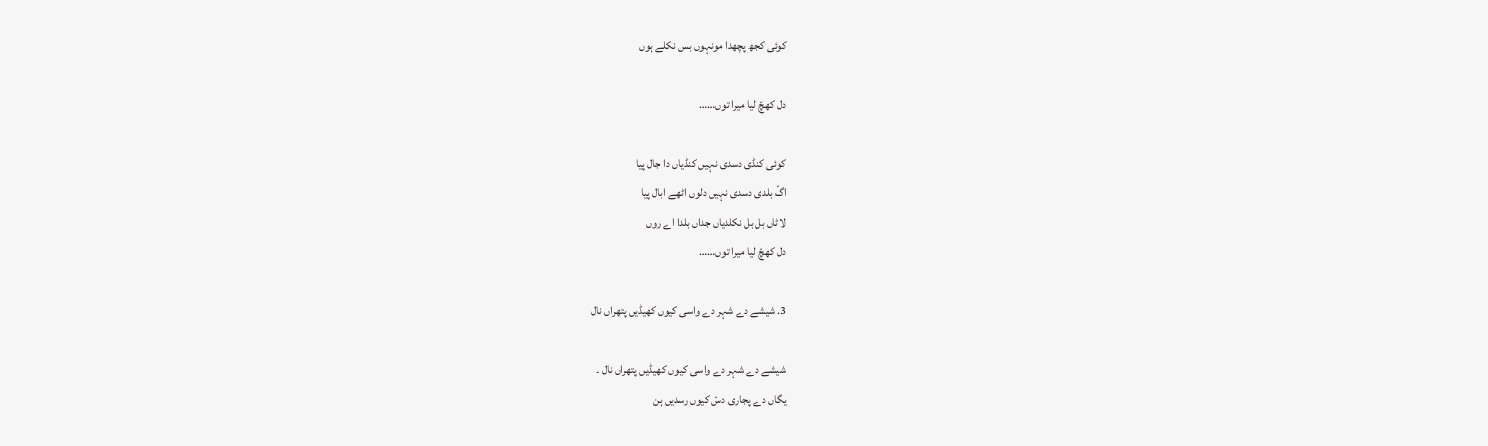کوئی کجھ پچھدا مونہوں بس نکلے ہوں

دل کھچّ لیا میرا توں……

کوئی کنڈی دسدی نہیں کنڈیاں دا جال پیا
اگّ بلدی دسدی نہیں دلوں اٹھے ابال پیا
لاٹاں بل بل نکلدیاں جداں بلدا اے روں
دل کھچّ لیا میرا توں……

3. شیشے دے شہر دے واسی کیوں کھیڈیں پتھراں نال

شیشے دے شہر دے واسی کیوں کھیڈیں پتھراں نال ۔
یگاں دے پجاری دسّ کیوں رسدیں ہن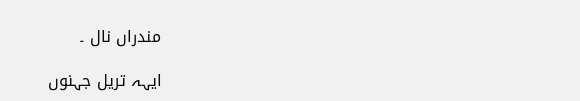مندراں نال ۔

ایہہ تریل جہنوں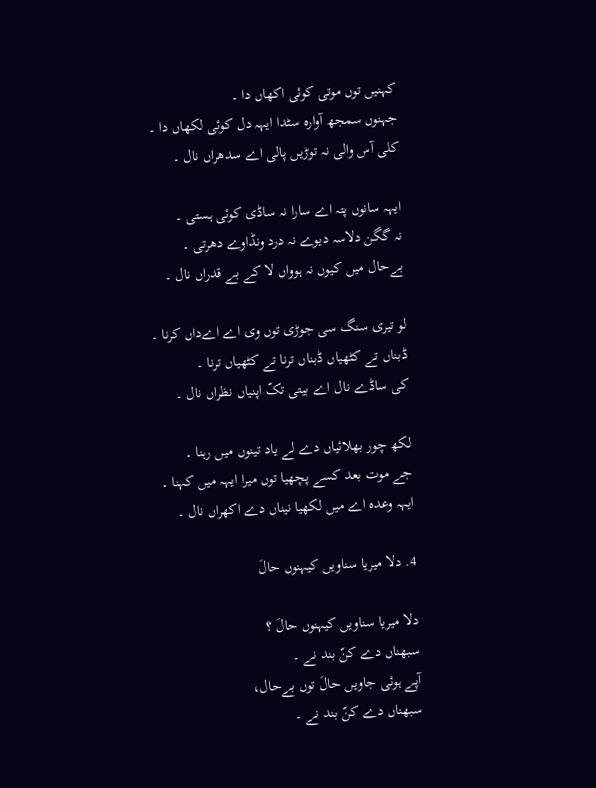کہنیں توں موتی کوئی اکھاں دا ۔
جہنوں سمجھ آوارہ سٹدا ایہہ دل کوئی لکھاں دا ۔
کلی آس والی نہ توڑیں پالی اے سدھراں نال ۔

ایہہ سانوں پتہ اے سارا نہ ساڈی کوئی ہستی ۔
نہ گگن دلاسہ دیوے نہ درد ونڈاوے دھرتی ۔
بےحال میں کیوں نہ ہوواں لا کے بے قدراں نال ۔

لو تیری سنگ سی جوڑی توں وی اے اےداں کرنا ۔
ڈبناں تے کٹھیاں ڈبناں ترنا تے کٹھیاں ترنا ۔
کی ساڈے نال اے بیتی تکّ اپنیاں نظراں نال ۔

لکھ چور بھلائیاں دے لے یاد تینوں میں رہنا ۔
جے موت بعد کسے پچھیا توں میرا ایہہ میں کہنا ۔
ایہہ وعدہ اے میں لکھیا نیناں دے اکھراں نال ۔

4. دلا میریا سناویں کیہنوں حالَ

دلا میریا سناویں کیہنوں حالَ ؟
سبھناں دے کنّ بند نے ۔
آپے ہوئی جاویں حالَ توں بےحال،
سبھناں دے کنّ بند نے ۔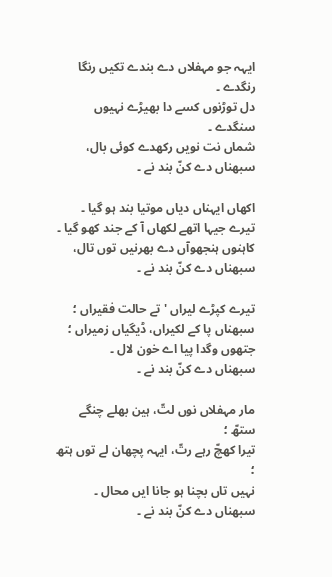ایہہ جو مہفلاں دے بندے تکیں رنگا رنگدے ۔
دل توڑنوں کسے دا بھیڑے نہیوں سنگدے ۔
شماں نت نویں رکھدے کوئی بال،
سبھناں دے کنّ بند نے ۔

اکھاں ایہناں دیاں موتیا بند ہو گیا ۔
تیرے جیہا اتھے لکھاں آ کے جند کھو گیا ۔
کاہنوں ہنجھوآں دے بھرنیں توں تال،
سبھناں دے کنّ بند نے ۔

تیرے کپڑے لیراں 'تے حالت فقیراں ؛
سبھناں پا کے لکیراں، ڈیگیاں زمیراں ؛
جتھوں وگدا پیا اے خون لال ۔
سبھناں دے کنّ بند نے ۔

مار مہفلاں نوں لتّ، ہین بھلے چنگے ستھّ ؛
تیرا کھچّ رہے رتّ، ایہہ پچھان لے توں ہتھ ؛
نہیں تاں بچنا ہو جانا ایں محال ۔
سبھناں دے کنّ بند نے ۔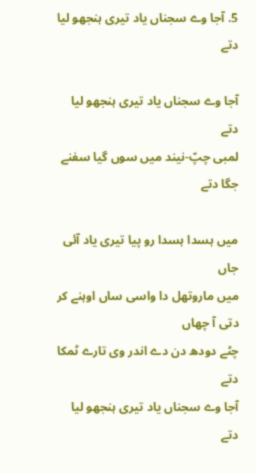5. آجا وے سجناں یاد تیری ہنجھو لیا دتے

آجا وے سجناں یاد تیری ہنجھو لیا دتے
لمبی چپّ-نیند میں سوں گیا سفنے جگا دتے

میں ہسدا ہسدا رو پیا تیری یاد آئی جاں
میں ماروتھل دا واسی ساں اوہنے کر دتی آ چھاں
چٹے دودھ دن دے اندر وی تارے ٹمکا دتے
آجا وے سجناں یاد تیری ہنجھو لیا دتے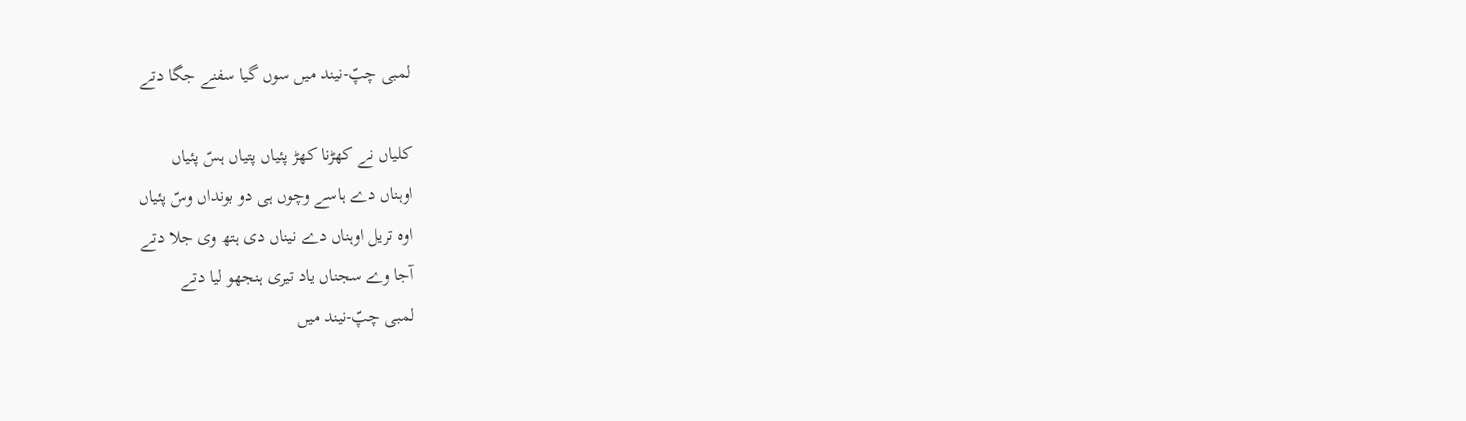لمبی چپّ-نیند میں سوں گیا سفنے جگا دتے

کلیاں نے کھڑنا کھڑ پئیاں پتیاں ہسّ پئیاں
اوہناں دے ہاسے وچوں ہی دو بونداں وسّ پئیاں
اوہ تریل اوہناں دے نیناں دی ہتھ وی جلا دتے
آجا وے سجناں یاد تیری ہنجھو لیا دتے
لمبی چپّ-نیند میں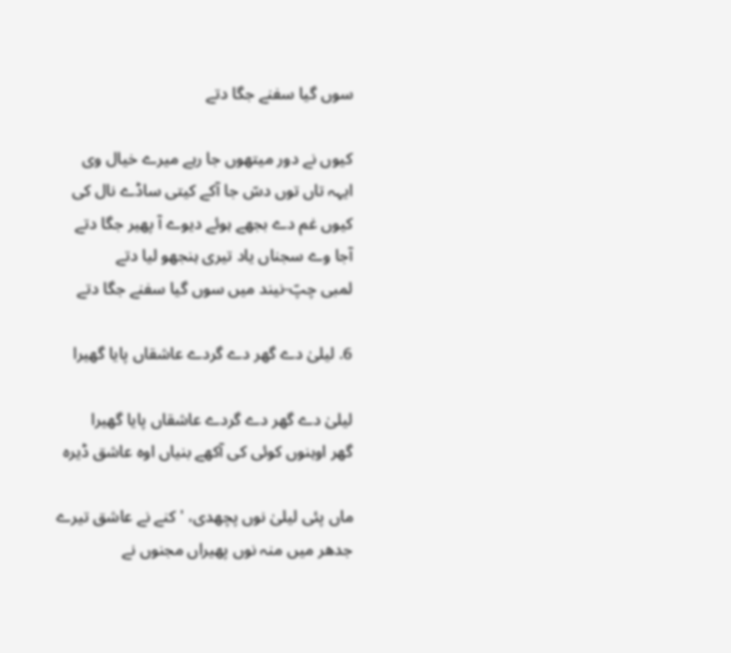سوں گیا سفنے جگا دتے

کیوں نے دور میتھوں جا رہے میرے خیال وی
ایہہ تاں توں دسّ جا آکے کیتی ساڈے نال کی
کیوں غم دے بجھے ہوئے دیوے آ پھیر جگا دتے
آجا وے سجناں یاد تیری ہنجھو لیا دتے
لمبی چپّ-نیند میں سوں گیا سفنے جگا دتے

6. لیلیٰ دے گھر دے گردے عاشقاں پایا گھیرا

لیلیٰ دے گھر دے گردے عاشقاں پایا گھیرا
گھر اوہنوں کوئی کی آکھے بنیاں اوہ عاشق ڈیرہ

ماں پئی لیلیٰ نوں پچھدی، 'کنے نے عاشق تیرے
جدھر میں منہ نوں پھیراں مجنوں نے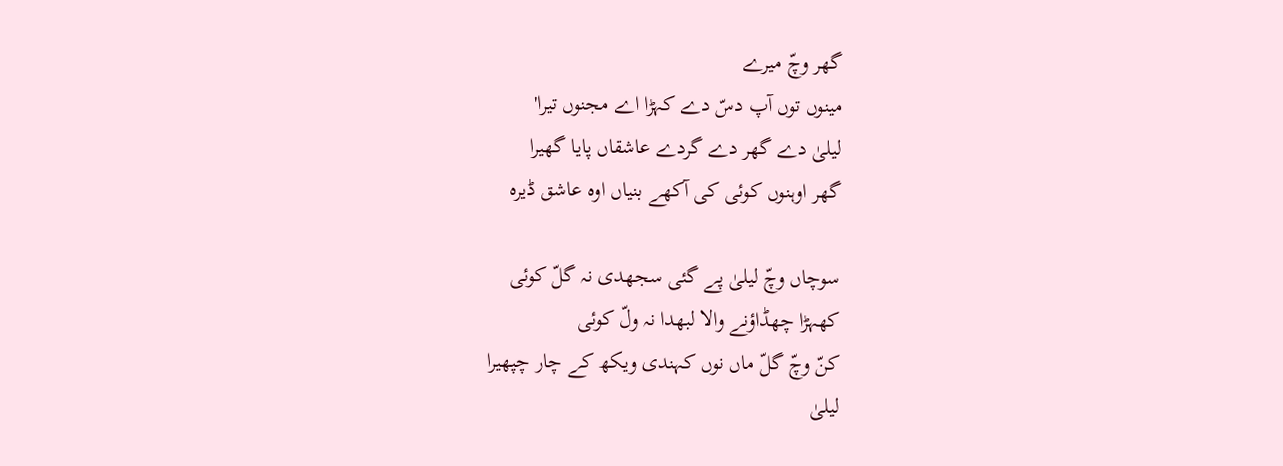گھر وچّ میرے
مینوں توں آپ دسّ دے کہڑا اے مجنوں تیرا'
لیلیٰ دے گھر دے گردے عاشقاں پایا گھیرا
گھر اوہنوں کوئی کی آکھے بنیاں اوہ عاشق ڈیرہ

سوچاں وچّ لیلیٰ پے گئی سجھدی نہ گلّ کوئی
کھہڑا چھڈاؤنے والا لبھدا نہ ولّ کوئی
کنّ وچّ گلّ ماں نوں کہندی ویکھ کے چار چپھیرا
لیلیٰ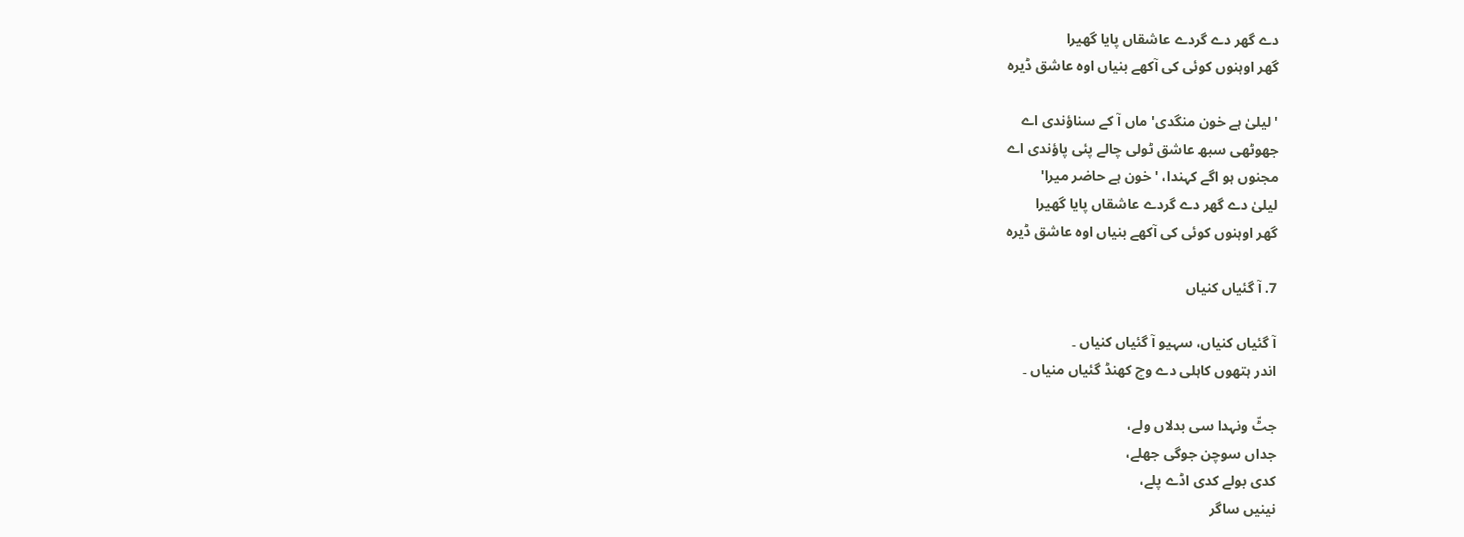دے گھر دے گردے عاشقاں پایا گھیرا
گھر اوہنوں کوئی کی آکھے بنیاں اوہ عاشق ڈیرہ

'لیلیٰ ہے خون منگدی' ماں آ کے سناؤندی اے
جھوٹھی سبھ عاشق ٹولی چالے پئی پاؤندی اے
مجنوں ہو اگے کہندا، 'خون ہے حاضر میرا'
لیلیٰ دے گھر دے گردے عاشقاں پایا گھیرا
گھر اوہنوں کوئی کی آکھے بنیاں اوہ عاشق ڈیرہ

7. آ گئیاں کنیاں

آ گئیاں کنیاں، سہیو آ گئیاں کنیاں ۔
اندر ہتھوں کاہلی دے وچ کھنڈ گئیاں منیاں ۔

جٹّ ونہدا سی بدلاں ولے،
جداں سوچن جوگی جھلے،
کدی بولے کدی اڈے پلے،
نینیں ساگر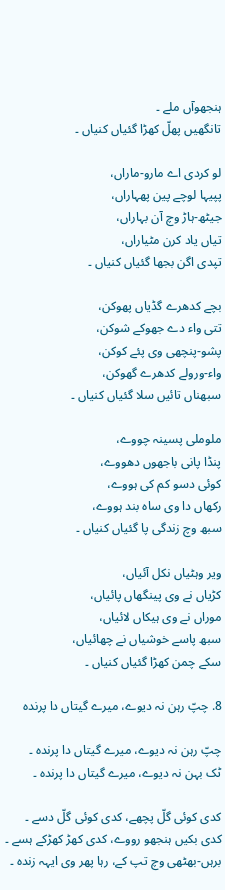ہنجھوآں ملے ۔
تانگھیں پھلّ کھڑا گئیاں کنیاں ۔

لو کردی اے مارو-ماراں،
پپیہا لوچے پین پھہاراں،
جیٹھ-ہاڑ وچ آن بہاراں،
تیاں یاد کرن مٹیاراں،
تپدی اگن بجھا گئیاں کنیاں ۔

بچے کدھرے گڈیاں پھوکن،
تتی واء دے جھوکے شوکن،
پشو-پنچھی وی پئے کوکن،
واء-ورولے کدھرے گھوکن،
سبھناں تائیں سلا گئیاں کنیاں ۔

ملوملی پسینہ چووے،
پنڈا پانی باجھوں دھووے،
کوئی دسو کم کی ہووے،
رکھاں دا وی ساہ بند ہووے،
سبھ وچ زندگی پا گئیاں کنیاں ۔

ویر وہٹیاں نکل آئیاں،
کڑیاں نے وی پینگھاں پائیاں،
موراں نے وی ہیکاں لائیاں،
سبھ پاسے خوشیاں نے چھائیاں،
سکے چمن کھڑا گئیاں کنیاں ۔

8. چپّ رہن نہ دیوے، میرے گیتاں دا پرندہ

چپّ رہن نہ دیوے، میرے گیتاں دا پرندہ ۔
ٹک بہن نہ دیوے، میرے گیتاں دا پرندہ ۔

کدی کوئی گلّ پچھے، کدی کوئی گلّ دسے ۔
کدی بکیں ہنجھو رووے، کدی کھڑ کھڑکے ہسے ۔
برہں-بھٹھی وچ تپ کے، رہا پھر وی ایہہ زندہ ۔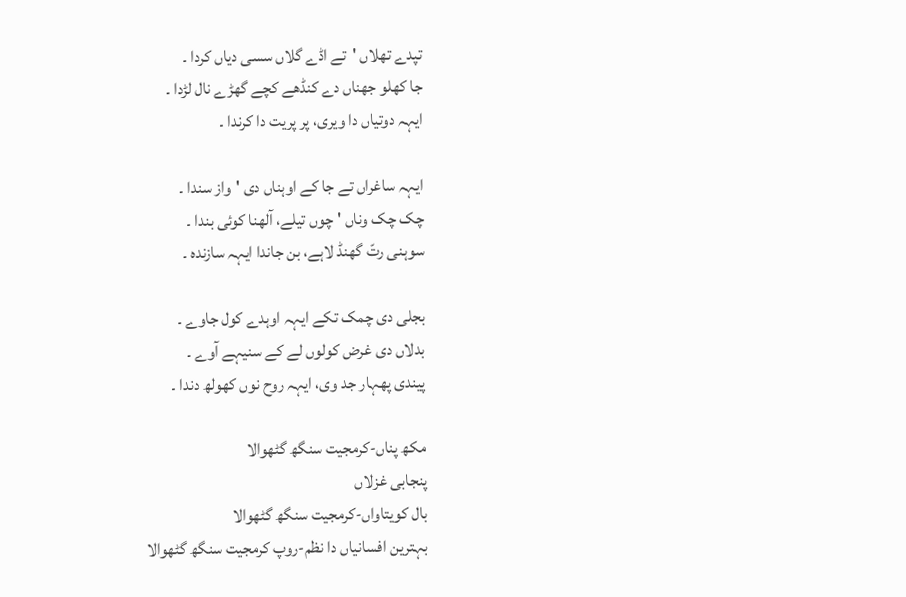تپدے تھلاں 'تے اڈے گلاں سسی دیاں کردا ۔
جا کھلو جھناں دے کنڈھے کچے گھڑے نال لڑدا ۔
ایہہ دوتیاں دا ویری، پر پریت دا کرندا ۔

ایہہ ساغراں تے جا کے اوہناں دی 'واز سندا ۔
چک چک وناں 'چوں تیلے، آلھنا کوئی بندا ۔
سوہنی رتّ گھنڈ لاہے، بن جاندا ایہہ سازندہ ۔

بجلی دی چمک تکے ایہہ اوہدے کول جاوے ۔
بدلاں دی غرض کولوں لے کے سنیہے آوے ۔
پیندی پھہار جد وی، ایہہ روح نوں کھولھ دندا ۔

مکھ پناں-کرمجیت سنگھ گٹھوالا
پنجابی غزلاں
بال کویتاواں-کرمجیت سنگھ گٹھوالا
بہترین افسانیاں دا نظم-روپ کرمجیت سنگھ گٹھوالا